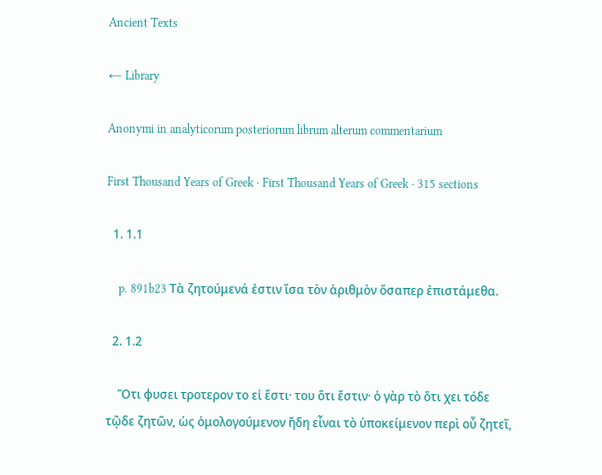Ancient Texts

← Library

Anonymi in analyticorum posteriorum librum alterum commentarium

First Thousand Years of Greek · First Thousand Years of Greek · 315 sections

  1. 1.1

    p. 891b23 Τὰ ζητούμενά ἐστιν ἴσα τὸν ἀριθμὸν ὅσαπερ ἐπιστάμεθα.

  2. 1.2

    Ὅτι φυσει τροτερον το εἰ ἔστι· του ὅτι ἔστιν· ὁ γὰρ τὸ ὅτι χει τόδε τῷδε ζητῶν, ὡς ὁμολογούμενον ἤδη εἶναι τὸ ὑποκείμενον περὶ οὖ ζητεῖ,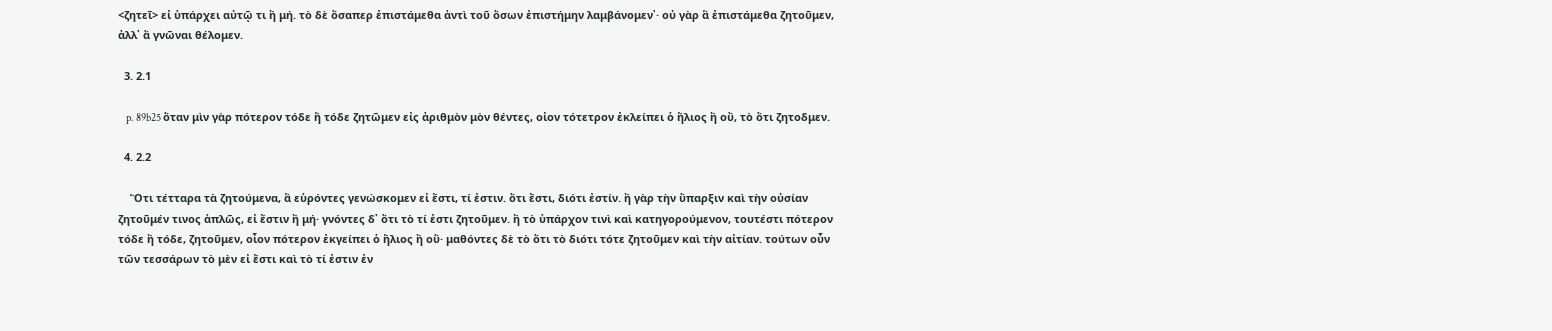<ζητεῖ> εἰ ὑπάρχει αὐτῷ τι ἢ μή. τὸ δὲ ὅσαπερ ἐπιστάμεθα ἀντὶ τοῦ ὅσων ἐπιστήμην λαμβάνομεν᾿· οὐ γὰρ ἃ ἐπιστάμεθα ζητοῦμεν, ἀλλ᾿ ἅ γνῶναι θέλομεν.

  3. 2.1

    p. 89b25 ὅταν μὶν γὰρ πότερον τόδε ἥ τόδε ζητῶμεν εἰς ἀριθμὸν μὸν θέντες, οἰον τότετρον ἐκλείπει ὁ ἥλιος ἢ οὔ, τὸ ὅτι ζητοδμεν.

  4. 2.2

    Ὅτι τέτταρα τὰ ζητούμενα, ἃ εὑρόντες γενώσκομεν εἰ ἔστι, τί ἐστιν. ὅτι ἔστι, διότι ἐστίν. ἢ γὰρ τὴν ὕπαρξιν καὶ τὴν οὐσίαν ζητοῦμέν τινος ἁπλῶς, εἰ ἔστιν ἢ μή· γνόντες δ᾿ ὅτι τὸ τί ἐστι ζητοῦμεν. ἢ τὸ ὑπάρχον τινὶ καὶ κατηγορούμενον, τουτέστι πότερον τόδε ἢ τόδε, ζητοῦμεν, οἶον πότερον ἐκγείπει ὁ ἥλιος ἢ οὕ· μαθόντες δὲ τὸ ὅτι τὸ διότι τότε ζητοῦμεν καὶ τὴν αἰτίαν. τούτων οὖν τῶν τεσσάρων τὸ μὲν εἰ ἔστι καὶ τὸ τί ἐστιν ἐν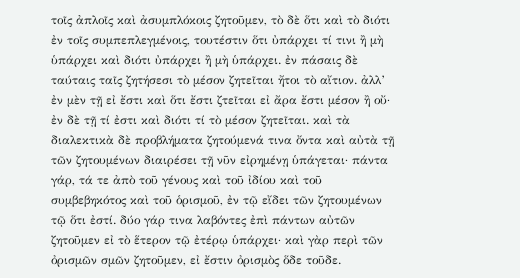τοῖς ἀπλοῖς καὶ ἀσυμπλόκοις ζητοῦμεν, τὸ δὲ ὅτι καὶ τὸ διότι ἐν τοῖς συμπεπλεγμένοις, τουτέστιν ὅτι ὐπάρχει τί τινι ἢ μὴ ὑπάρχει καὶ διότι ὐπάρχει ἢ μὴ ὑπάρχει. ἐν πάσαις δὲ ταύταις ταῖς ζητήσεσι τὸ μέσον ζητεῖται ἤτοι τὸ αἴτιον. ἀλλ’ ἐν μὲν τῇ εἰ ἔστι καὶ ὅτι ἔστι ζτεῖται εἰ ἄρα ἔστι μέσον ἢ οὔ· ἐν δὲ τῇ τί ἐστι καὶ διότι τί τὸ μέσον ζητεῖται. καὶ τὰ διαλεκτικὰ δὲ προβλήματα ζητούμενά τινα ὄντα καὶ αὐτὰ τῇ τῶν ζητουμένων διαιρέσει τῇ νῦν εἰρημένῃ ὑπάγεται· πάντα γάρ, τά τε ἀπὸ τοῦ γένους καὶ τοῦ ἰδίου καὶ τοῦ συμβεβηκότος καὶ τοῦ ὁρισμοῦ, ἐν τῷ εἴδει τῶν ζητουμένων τῷ ὅτι ἐστί. δύο γάρ τινα λαβόντες ἐπὶ πάντων αὐτῶν ζητοῦμεν εἰ τὸ ἕτερον τῷ ἐτέρῳ ὑπάρχει· καὶ γὰρ περὶ τῶν ὀρισμῶν σμῶν ζητοῦμεν, εἰ ἔστιν ὀρισμὸς ὅδε τοῦδε.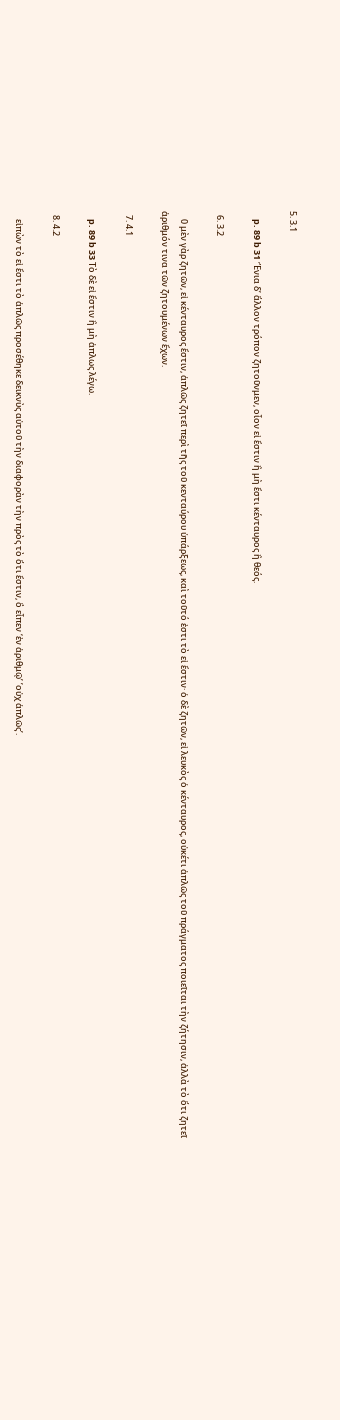5. 3.1

    p. 89 b 31 Ἕνια δ’ ἄλλον τρόπον ζητοῦνμεν, οἶον εἰ ἔστιν ἢ μὴ ἔστι κένταυρος ἢ θεός.

  6. 3.2

    0 μὲν γὰρ ζητῶν, εἰ κένταυρος ἔστιν, ἁπλῶς ζητεῖ περὶ τῆς τοῦ κενταύρου ὑπάρξεως, καὶ τοῦτό ἐστι τὸ εἰ ἔστιν· ὁ δὲ ζητῶν, εἰ λευκὸς ὁ κένταυρος, οὐκέτι ἀπλῶς τοῦ πράγματος ποιεῖται τὴν ζήτησιν, ἀλλὰ τὸ ὅτι ζητεῖ ἀριθμόν τινα τῶν ζητουμένων ἔχων.

  7. 4.1

    p. 89 b 33 Τὸ δὲ εἰ ἔστιν ἢ μὴ ἀπλως λέγω.

  8. 4.2

    εἰπὼν τὸ εἰ ἔστι τὸ ἁπλῶς προσέθηκε δεικνὺς αὐτοῦ τὴν διαφορὰν τὴν πρὸς τὸ ὅτι ἔστιν, ὃ εἶπεν ‘ἐν ἀριθμῷ’ ’οὐχ ἁπλῶς’.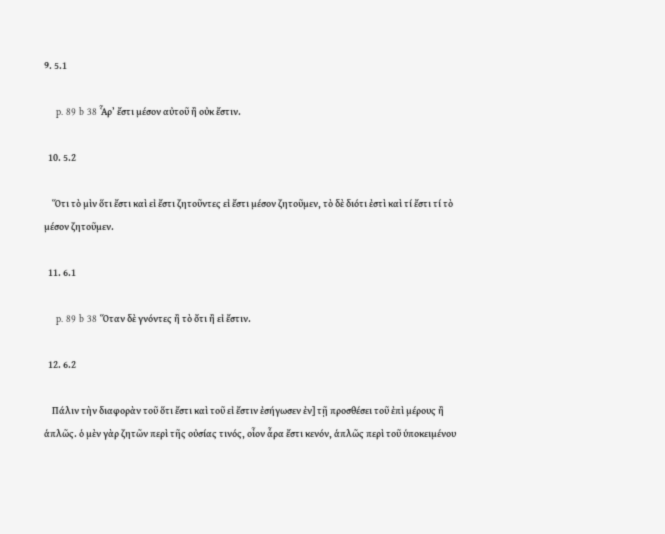9. 5.1

    p. 89 b 38 Ἇρ’ ἔστι μέσον αὐτοῦ ἢ οὐκ ἔστιν.

  10. 5.2

    Ὅτι τὸ μὶν ὅτι ἔστι καὶ εἰ ἔστι ζητοῦντες εἰ ἔστι μέσον ζητοῦμεν, τὸ δὲ διότι ἐστὶ καὶ τί ἔστι τί τὸ μέσον ζητοῦμεν.

  11. 6.1

    p. 89 b 38 Ὅταν δὲ γνόντες ἢ τὸ ὄτι ἢ εἰ ἔστιν.

  12. 6.2

    Πάλιν τὴν διαφορὰν τοῦ ὅτι ἔστι καὶ τοῦ εἰ ἔστιν ἐσήγωσεν ἐν] τῇ προσθέσει τοῦ ἐπὶ μέρους ἢ ἁπλῶς. ὁ μὲν γὰρ ζητῶν περὶ τῆς οὐσίας τινός, οἶον ἆρα ἔστι κενόν, ἁπλῶς περὶ τοῦ ὑποκειμένου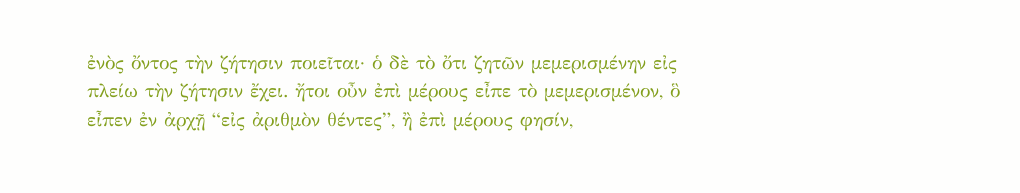ἐνὸς ὄντος τὴν ζήτησιν ποιεῖται· ὁ δὲ τὸ ὄτι ζητῶν μεμερισμένην εἰς πλείω τὴν ζήτησιν ἔχει. ἤτοι οὖν ἐπὶ μέρους εἶπε τὸ μεμερισμένον, ὃ εἶπεν ἐν ἀρχῇ “εἰς ἀριθμὸν θέντες”, ἢ ἐπὶ μέρους φησίν,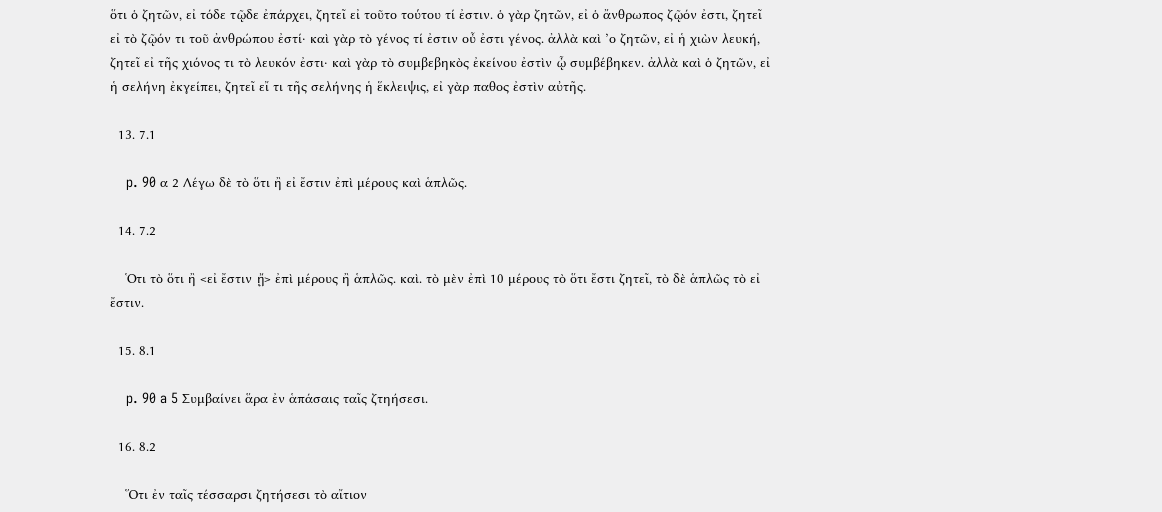ὅτι ὁ ζητῶν, εἰ τόδε τῷδε ἐπάρχει, ζητεῖ εἰ τοῦτο τούτου τί ἐστιν. ὁ γὰρ ζητῶν, εἰ ὁ ἄνθρωπος ζῷόν ἐστι, ζητεῖ εἰ τὸ ζῷόν τι τοῦ ἀνθρώπου ἐστί· καὶ γὰρ τὸ γένος τί ἐστιν οὖ ἐστι γένος. ἀλλὰ καὶ ’ο ζητῶν, εἰ ἡ χιὼν λευκή, ζητεῖ εἰ τῆς χιόνος τι τὸ λευκόν ἐστι· καὶ γὰρ τὸ συμβεβηκὸς ἐκείνου ἐστὶν ᾦ συμβέβηκεν. ἀλλὰ καὶ ὁ ζητῶν, εἰ ἡ σελήνη ἐκγείπει, ζητεῖ εἴ τι τῆς σελήνης ἡ ἕκλειψις, εἰ γὰρ παθος ἐστὶν αὐτῆς.

  13. 7.1

    p. 90 α 2 Λέγω δὲ τὸ ὅτι ἢ εἰ ἔστιν ἐπὶ μέρους καὶ ἁπλῶς.

  14. 7.2

    Ὁτι τὸ ὅτι ἢ <εἰ ἔστιν ᾔ> ἐπὶ μέρους ἢ ἁπλῶς. καὶ. τὸ μὲν ἐπὶ 10 μέρους τὸ ὅτι ἔστι ζητεῖ, τὸ δὲ ἁπλῶς τὸ εἰ ἔστιν.

  15. 8.1

    p. 90 a 5 Συμβαίνει ἅρα ἐν ἁπάσαις ταῖς ζτηήσεσι.

  16. 8.2

    Ὅτι ἐν ταῖς τέσσαρσι ζητήσεσι τὸ αἴτιον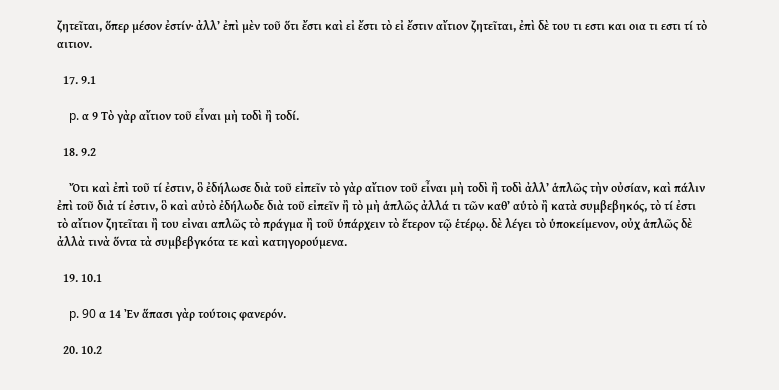ζητεῖται, ὅπερ μέσον ἐστίν· ἀλλ’ ἐπὶ μὲν τοῦ ὅτι ἔστι καὶ εἰ ἔστι τὸ εἰ ἔστιν αἴτιον ζητεῖται, ἐπὶ δὲ του τι εστι και οια τι εστι τί τὸ αιτιον.

  17. 9.1

    p. α 9 Τὸ γὰρ αἴτιον τοῦ εἶναι μὴ τοδὶ ἢ τοδί.

  18. 9.2

    Ὄτι καὶ ἐπὶ τοῦ τί ἐστιν, ὃ ἐδήλωσε διὰ τοῦ εἰπεῖν τὸ γὰρ αἴτιον τοῦ εἶναι μὴ τοδὶ ἢ τοδὶ ἀλλ’ ἁπλῶς τὴν οὐσίαν, καὶ πάλιν ἐπὶ τοῦ διἀ τί ἐστιν, ὃ καὶ αὐτὸ ἐδήλωδε διὰ τοῦ εἰπεῖν ἢ τὸ μὴ ἁπλῶς ἀλλά τι τῶν καθ’ αὑτὸ ἢ κατὰ συμβεβηκός, τὸ τί ἐστι τὸ αἴτιον ζητεῖται ἢ του εἰναι απλῶς τὸ πράγμα ἢ τοῦ ὑπάρχειν τὸ ἕτερον τῷ ἑτέρῳ. δὲ λέγει τὸ ὑποκείμενον, οὐχ ἁπλῶς δὲ ἀλλὰ τινὰ ὅντα τὰ συμβεβγκότα τε καὶ κατηγορούμενα.

  19. 10.1

    p. 90 α 14 Ἐν ἅπασι γὰρ τούτοις φανερόν.

  20. 10.2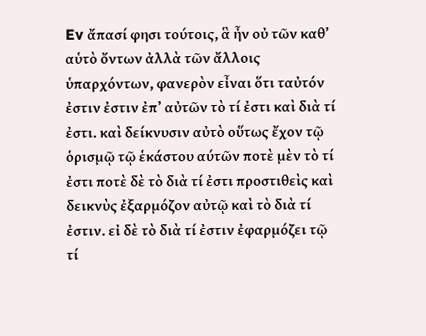Ev ἄπασί φησι τούτοις, ἃ ἦν οὐ τῶν καθ’ αὑτὸ ὄντων ἀλλὰ τῶν ἄλλοις ὑπαρχόντων, φανερὸν εἶναι ὅτι ταὐτόν ἐστιν ἐστιν ἐπ’ αὐτῶν τὸ τί ἐστι καὶ διὰ τί ἐστι. καὶ δείκνυσιν αὐτὸ οὕτως ἔχον τῷ ὁρισμῷ τῷ ἑκάστου αύτῶν ποτὲ μὲν τὸ τί ἐστι ποτὲ δὲ τὸ διὰ τί ἐστι προστιθεὶς καὶ δεικνὺς ἐξαρμόζον αὐτῷ καὶ τὸ διὰ τί ἐστιν. εἰ δὲ τὸ διὰ τί ἐστιν ἐφαρμόζει τῷ τί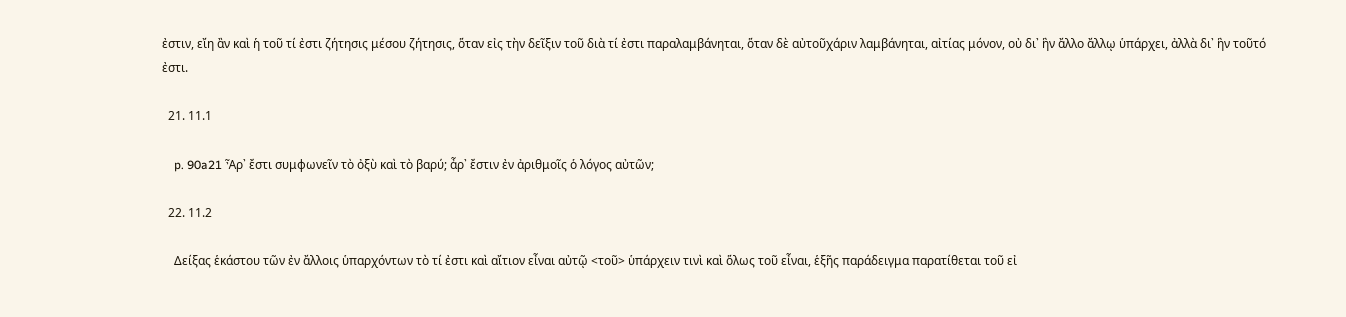ἐστιν, εἴη ἂν καὶ ἡ τοῦ τί ἐστι ζήτησις μέσου ζήτησις, ὅταν εἰς τὴν δεῖξιν τοῦ διὰ τί ἐστι παραλαμβάνηται, ὅταν δὲ αὐτοῦχάριν λαμβάνηται, αἰτίας μόνον, οὐ δι᾿ ἣν ἄλλο ἄλλῳ ὑπάρχει, ἀλλὰ δι᾿ ἣν τοῦτό ἐστι.

  21. 11.1

    p. 90a21 Ἆρ᾿ ἔστι συμφωνεῖν τὸ ὀξὺ καὶ τὸ βαρύ; ἆρ᾿ ἔστιν ἐν ἀριθμοῖς ὁ λόγος αὐτῶν;

  22. 11.2

    Δείξας ἑκάστου τῶν ἐν ἄλλοις ὑπαρχόντων τὸ τί ἐστι καὶ αἴτιον εἶναι αὐτῷ <τοῦ> ὑπάρχειν τινὶ καὶ ὅλως τοῦ εἶναι, ἑξῆς παράδειγμα παρατίθεται τοῦ εἰ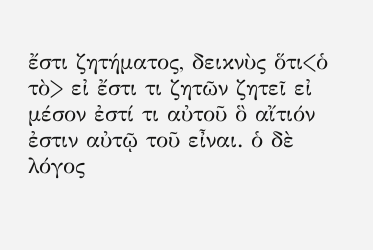ἔστι ζητήματος, δεικνὺς ὅτι<ὁ τὸ> εἰ ἔστι τι ζητῶν ζητεῖ εἰ μέσον ἐστί τι αὐτοῦ ὃ αἴτιόν ἐστιν αὐτῷ τοῦ εἶναι. ὁ δὲ λόγος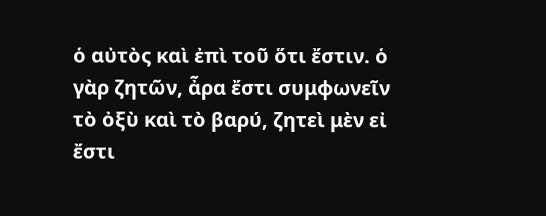ὁ αὐτὸς καὶ ἐπὶ τοῦ ὅτι ἔστιν. ὁ γὰρ ζητῶν, ἆρα ἔστι συμφωνεῖν τὸ ὀξὺ καὶ τὸ βαρύ, ζητεὶ μὲν εἰ ἔστι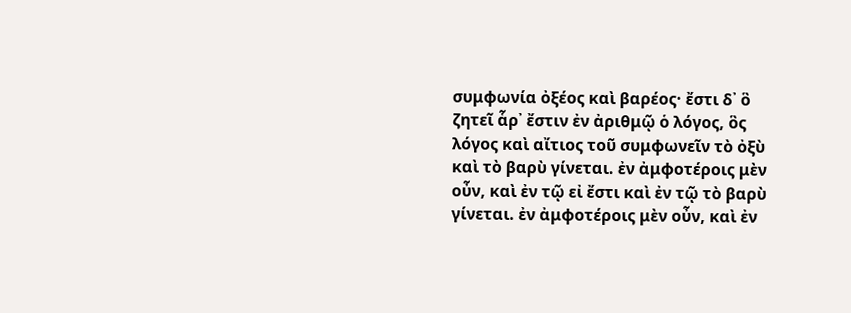συμφωνία ὀξέος καὶ βαρέος· ἔστι δ᾿ ὃ ζητεῖ ἇρ᾿ ἔστιν ἐν ἀριθμῷ ὁ λόγος, ὃς λόγος καὶ αἴτιος τοῦ συμφωνεῖν τὸ ὀξὺ καὶ τὸ βαρὺ γίνεται. ἐν ἀμφοτέροις μὲν οὖν, καὶ ἐν τῷ εἰ ἔστι καὶ ἐν τῷ τὸ βαρὺ γίνεται. ἐν ἀμφοτέροις μὲν οὖν, καὶ ἐν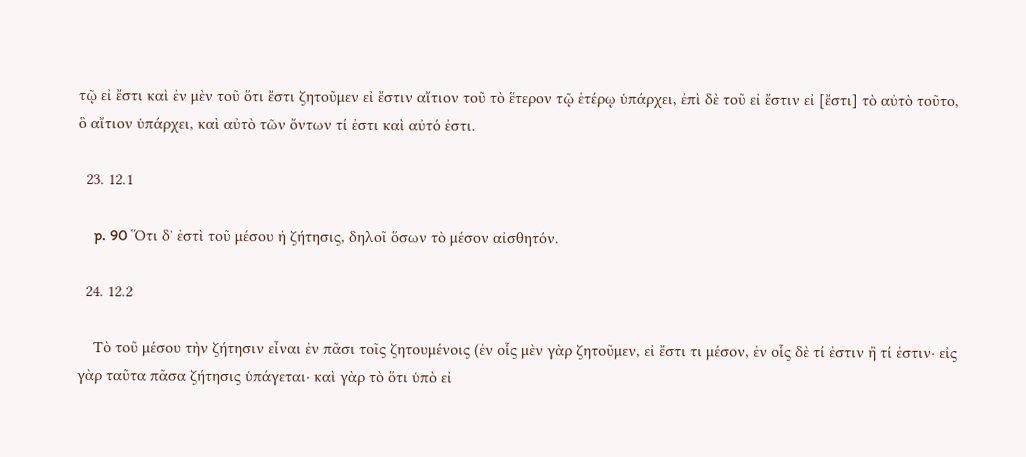τῷ εἰ ἔστι καὶ ἐν μὲν τοῦ ὅτι ἔστι ζητοῦμεν εἰ ἔστιν αἴτιον τοῦ τὸ ἕτερον τῷ ἑτέρῳ ὑπάρχει, ἐπὶ δὲ τοῦ εἰ ἔστιν εἰ [ἔστι] τὸ αὐτὸ τοῦτο, ὃ αἴτιον ὑπάρχει, καὶ αὐτὸ τῶν ὄντων τί ἐστι καὶ αὐτό ἐστι.

  23. 12.1

    p. 90 Ὅτι δ᾿ ἐστὶ τοῦ μέσου ἡ ζήτησις, δηλοῖ ὅσων τὸ μέσον αἰσθητόν.

  24. 12.2

    Tὸ τοῦ μέσου τὴν ζήτησιν εἶναι ἐν πᾶσι τοῖς ζητουμένοις (ἐν οἷς μὲν γὰρ ζητοῦμεν, εἰ ἔστι τι μέσον, ἐν οἷς δὲ τί ἐστιν ἢ τί ἐστιν· εἰς γὰρ ταῦτα πᾶσα ζήτησις ὑπάγεται· καὶ γὰρ τὸ ὅτι ὑπὸ εἰ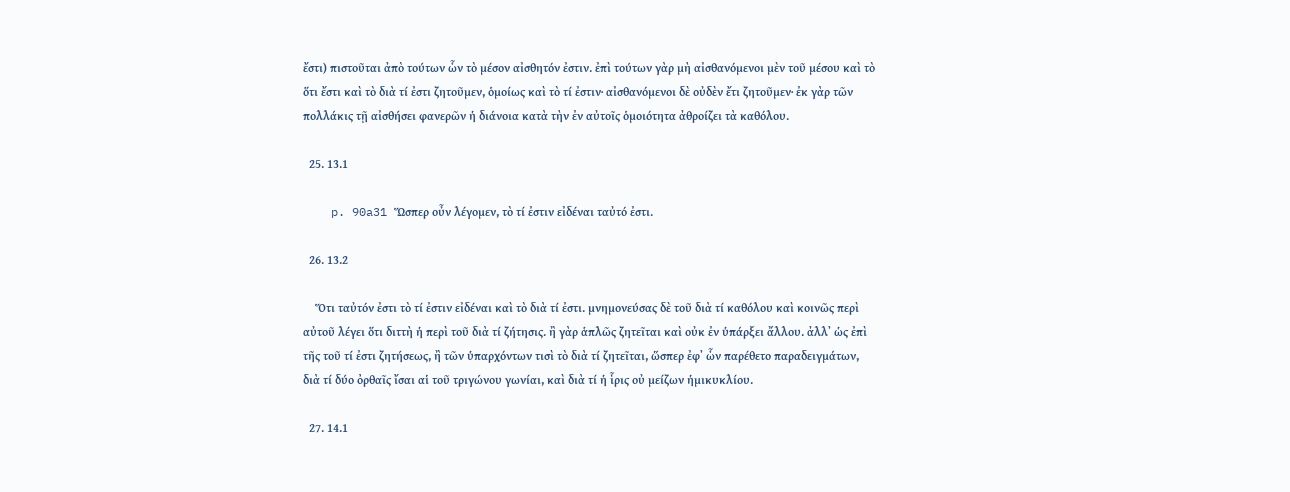ἔστι) πιστοῦται ἀπὸ τούτων ὧν τὸ μέσον αἰσθητόν ἐστιν. ἐπὶ τούτων γὰρ μὴ αἰσθανόμενοι μὲν τοῦ μέσου καὶ τὸ ὅτι ἔστι καὶ τὸ διὰ τί ἐστι ζητοῦμεν, ὁμοίως καὶ τὸ τί ἐστιν· αἰσθανόμενοι δὲ οὐδὲν ἔτι ζητοῦμεν· ἐκ γὰρ τῶν πολλάκις τῇ αἰσθήσει φανερῶν ἡ διάνοια κατὰ τὴν ἐν αὐτοῖς ὁμοιότητα ἀθροίζει τὰ καθόλου.

  25. 13.1

    p. 90a31 Ὥσπερ οὖν λέγομεν, τὸ τί ἐστιν εἰδέναι ταὐτό ἐστι.

  26. 13.2

    Ὅτι ταὐτόν ἐστι τὸ τί ἐστιν εἰδέναι καὶ τὸ διὰ τί ἐστι. μνημονεύσας δὲ τοῦ διὰ τί καθόλου καὶ κοινῶς περὶ αὐτοῦ λέγει ὅτι διττὴ ἡ περὶ τοῦ διὰ τί ζήτησις. ἢ γὰρ ἁπλῶς ζητεῖται καὶ οὐκ ἐν ὑπάρξει ἄλλου. ἀλλ᾿ ὡς ἐπὶ τῆς τοῦ τί ἐστι ζητήσεως, ἢ τῶν ὑπαρχόντων τισὶ τὸ διὰ τί ζητεῖται, ὥσπερ ἐφ᾿ ὧν παρέθετο παραδειγμάτων, διὰ τί δύο ὀρθαῖς ἴσαι αἱ τοῦ τριγώνου γωνίαι, καὶ διὰ τί ἡ ἷρις οὐ μείζων ἡμικυκλίου.

  27. 14.1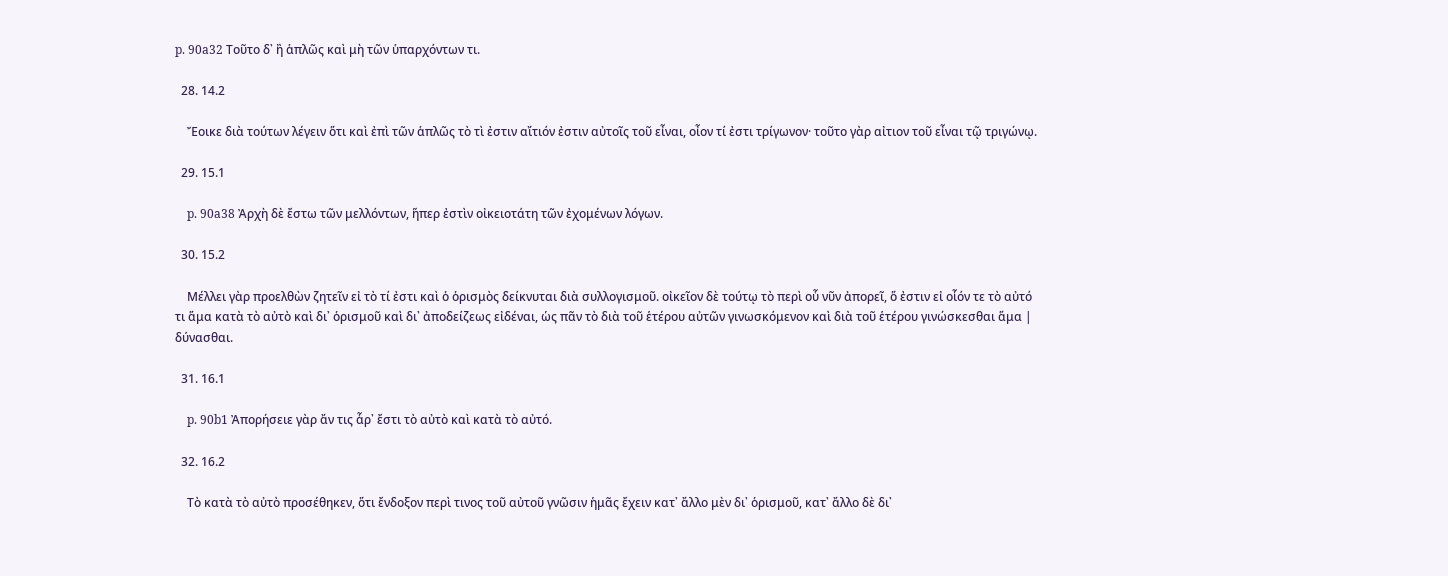p. 90a32 Τοῦτο δ᾿ ἢ ἁπλῶς καὶ μὴ τῶν ὑπαρχόντων τι.

  28. 14.2

    Ἔοικε διὰ τούτων λέγειν ὅτι καὶ ἐπὶ τῶν ἁπλῶς τὸ τὶ ἐστιν αἴτιόν ἐστιν αὐτοῖς τοῦ εἶναι, οἶον τί ἐστι τρίγωνον· τοῦτο γὰρ αἰτιον τοῦ εἶναι τῷ τριγώνῳ.

  29. 15.1

    p. 90a38 Ἀρχὴ δὲ ἔστω τῶν μελλόντων, ἥπερ ἐστὶν οἰκειοτάτη τῶν ἐχομένων λόγων.

  30. 15.2

    Μέλλει γὰρ προελθὼν ζητεῖν εἰ τὸ τί ἐστι καὶ ὁ ὁρισμὸς δείκνυται διὰ συλλογισμοῦ. οἰκεῖον δὲ τούτῳ τὸ περὶ οὗ νῦν ἀπορεῖ, ὅ ἐστιν εἰ οἷόν τε τὸ αὐτό τι ἅμα κατὰ τὸ αὐτὸ καὶ δι᾿ ὁρισμοῦ καὶ δι᾿ ἀποδείζεως εἰδέναι, ὡς πᾶν τὸ διὰ τοῦ ἑτέρου αὐτῶν γινωσκόμενον καὶ διὰ τοῦ ἑτέρου γινώσκεσθαι ἅμα | δύνασθαι.

  31. 16.1

    p. 90b1 Ἀπορήσειε γὰρ ἄν τις ἇρ᾿ ἔστι τὸ αὐτὸ καὶ κατὰ τὸ αὐτό.

  32. 16.2

    Τὸ κατὰ τὸ αὐτὸ προσέθηκεν, ὅτι ἔνδοξον περὶ τινος τοῦ αὐτοῦ γνῶσιν ἡμᾶς ἔχειν κατ᾿ ἄλλο μὲν δι᾿ ὁρισμοῦ, κατ᾿ ἄλλο δὲ δι᾿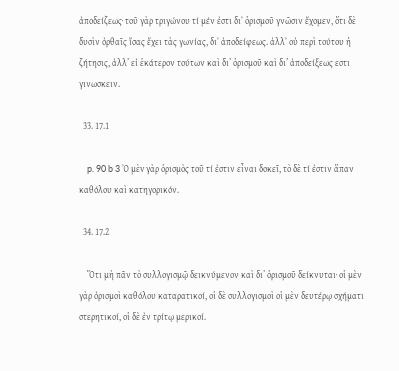ἀποδείζεως· τοῦ γὰρ τριγώνου τί μέν ἐστι δι᾿ ὁρισμοῦ γνῶσιν ἔχομεν, ὅτι δὲ δυσὶν ὀρθαῖς ἴσας ἔχει τὰς γωνίας, δι᾿ ἀποδείφεως. ἀλλ᾿ οὐ περὶ τούτου ἡ ζήτησις, ἀλλ’ εἰ ἑκάτερον τούτων καὶ δι’ ὁρισμοῦ καὶ δι’ ἀποδείξεως εστι γινωσκειν.

  33. 17.1

    p. 90 b 3 Ὀ μὲv γὰρ ὁρισμὸς τοῦ τί ἐστιν εἶναι δοκεῖ, τὸ δὲ τί ἐστιν ἅπαν καθόλου καὶ κατηγορικόν.

  34. 17.2

    Ὅτι μὴ πᾶν τὸ συλλογισμῷ δεικνύμενον καὶ δι’ ὁρισμοῦ δείκνυται· οἱ μὲν γὰρ ὀρισμοὶ καθόλου καταρατικοί, οἱ δὲ συλλογισμοὶ οἱ μὲν δευτέρῳ σχήματι στερητικοί, οἱ δὲ ἐν τρίτῳ μερικοί.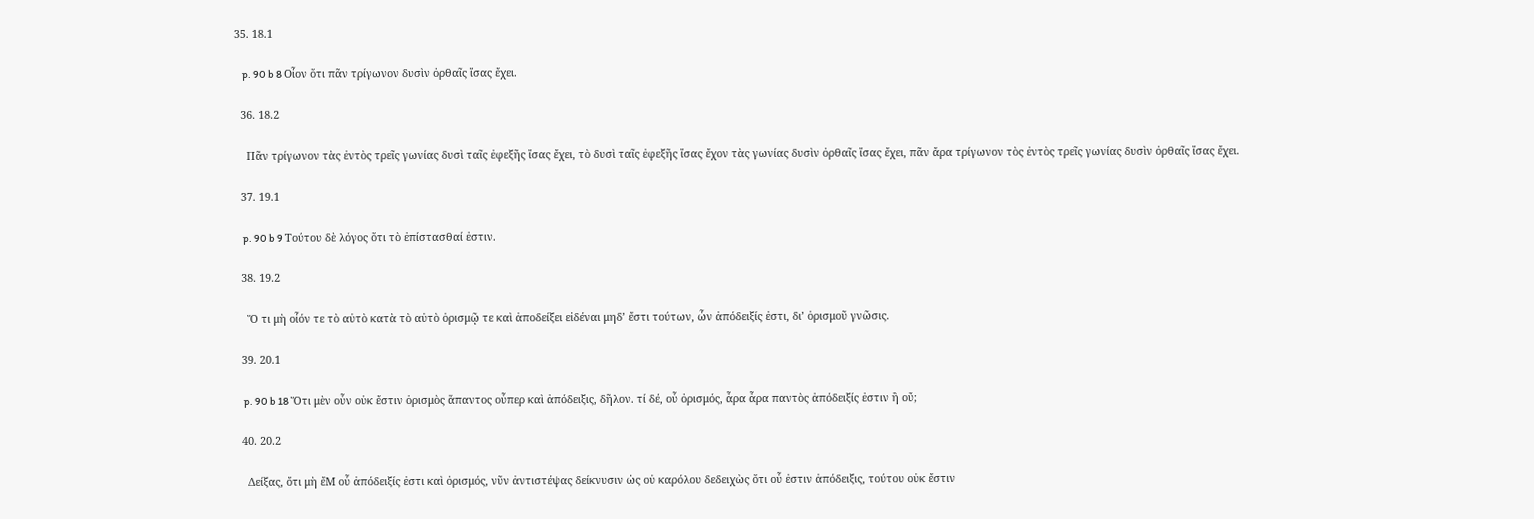35. 18.1

    p. 90 b 8 Οἶον ὅτι πᾶν τρίγωνον δυσὶν ὀρθαῖς ἴσας ἔχει.

  36. 18.2

    Πᾶν τρίγωνον τὰς ἐντὸς τρεῖς γωνίας δυσὶ ταῖς ἐφεξῆς ἴσας ἔχει, τὸ δυσὶ ταῖς ἐφεξῆς ἴσας ἔχον τὰς γωνίας δυσὶν ὀρθαῖς ἴσας ἔχει, πᾶν ἄρα τρίγωνον τὸς ἐντὸς τρεῖς γωνίας δυσὶν ὀρθαῖς ἴσας ἔχει.

  37. 19.1

    p. 90 b 9 Τούτου δὲ λόγος ὅτι τὸ ἐπίστασθαί ἐστιν.

  38. 19.2

    Ὅ τι μὴ οἶόν τε τὸ αὐτὸ κατὰ τὸ αὐτὸ ὁρισμῷ τε καὶ ἀποδείξει εἰδέναι μηδ’ ἔστι τούτων, ὦν ἀπόδειξίς ἐστι, δι’ ὁρισμοῦ γνῶσις.

  39. 20.1

    p. 90 b 18 Ὅτι μὲν οὖν οὐκ ἔστιν ὁρισμὸς ἅπαντος οὖπερ καὶ ἀπόδειξις, δῆλον. τί δέ, οὖ ὀρισμός, ἆρα ἆρα παντὸς ἀπόδειξίς ἐστιν ἢ οὔ;

  40. 20.2

    Δείξας, ὄτι μὴ ἔΜ οὖ ἀπόδειξίς ἐστι καὶ ὀρισμός, νῦν ἀντιστέψας δείκνυσιν ὠς οὐ καρόλου δεδειχὼς ὅτι οὖ ἐστιν ἀπόδειξις, τούτου οὐκ ἔστιν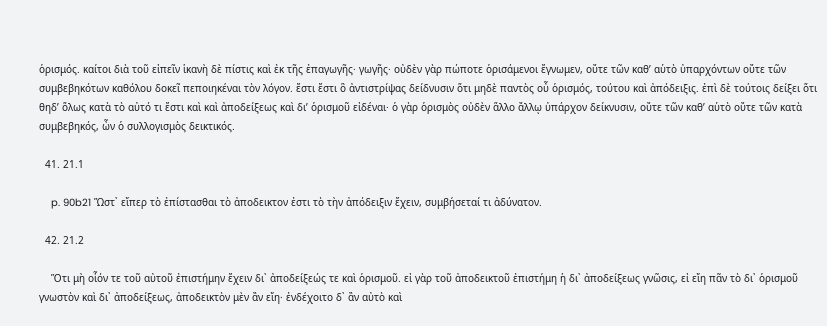ὁρισμός. καίτοι διὰ τοῦ εἰπεῖν ἱκανὴ δὲ πίστις καὶ ἐκ τῆς ἐπαγωγῆς· γωγῆς· οὐδὲν γὰρ πώποτε ὁρισάμενοι ἔγνωμεν, οὔτε τῶν καθ’ αὑτὸ ὐπαρχόντων οὔτε τῶν συμβεβηκότων καθόλου δοκεῖ πεποιηκέναι τὸν λόγον. ἔστι ἔστι ὃ ἀντιστρίψας δείδνυσιν ὅτι μηδὲ παντὸς οὖ ὁρισμός, τούτου καὶ ἀπόδειξις. ἐπὶ δὲ τούτοις δείξει ὅτι θηδ’ ὅλως κατὰ τὸ αὐτό τι ἔστι καὶ καὶ ἀποδείξεως καὶ δι’ ὁρισμοῦ εἰδέναι· ὁ γὰρ ὁρισμὸς οὐδὲν ἅλλο ἄλλῳ ὐπάρχον δείκνυσιν, οὔτε τῶν καθ’ αὑτὸ οὔτε τῶν κατὰ συμβεβηκός, ὦν ὁ συλλογισμὸς δεικτικός.

  41. 21.1

    p. 90b21 Ὥστ᾿ εἴπερ τὸ ἐπίστασθαι τὸ ἀποδεικτον ἐστι τὸ τὴν ἀπόδειξιν ἔχειν, συμβήσεταί τι ἀδύνατον.

  42. 21.2

    Ὅτι μὴ οἷόν τε τοῦ αὐτοῦ ἐπιστήμην ἔχειν δι᾿ ἀποδείξεώς τε καὶ ὁρισμοῦ. εἰ γὰρ τοῦ ἀποδεικτοῦ ἐπιστήμη ἡ δι᾿ ἀποδείξεως γνῶσις, εἰ εἴη πᾶν τὸ δι᾿ ὁρισμοῦ γνωστὸν καὶ δι᾿ ἀποδείξεως, ἀποδεικτὸν μὲν ἂν εἴη· ἐνδέχοιτο δ᾿ ἂν αὐτὸ καὶ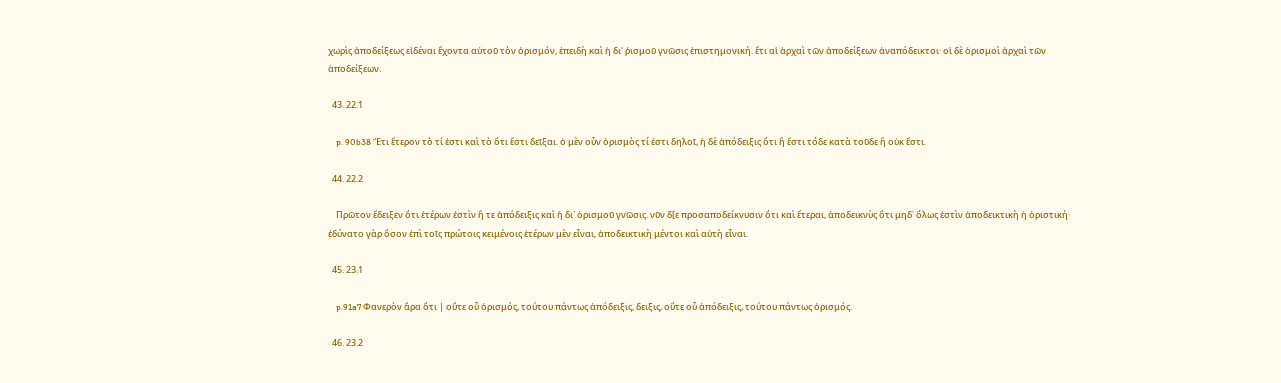χωρὶς ἀποδείξεως εἰδέναι ἔχοντα αὐτοῦ τὸν ὁρισμόν, ἐπειδὴ καὶ ἡ δι᾿ ῥισμοῦ γνῶσις ἐπιστημονική. ἔτι αἱ ἀρχαὶ τῶν ἀποδείξεων ἀναπόδεικτοι· οἱ δὲ ὁρισμοὶ ἀρχαὶ τῶν ἀποδείξεων.

  43. 22.1

    p. 90b38 Ἔτι ἕτερον τὸ τί ἐστι καὶ τὸ ὅτι ἔστι δεῖξαι. ὁ μὲν οὖν ὁρισμὸς τί ἐστι δηλοῖ, ἡ δὲ ἀπόδειξις ὅτι ἢ ἔστι τόδε κατὰ τοῦδε ἢ οὐκ ἔστι.

  44. 22.2

    Πρῶτον ἔδειξεν ὅτι ἑτέρων ἐστὶν ἥ τε ἀπόδειξις καὶ ἡ δι᾿ ὁρισμοῦ γνῶσις. νῦν δ[ε προσαποδείκνυσιν ὅτι καὶ ἕτεραι, ἀποδεικνὺς ὅτι μηδ᾿ ὅλως ἐστὶν ἀποδεικτικὴ ἡ ὁριστική· ἐδύνατο γὰρ ὅσον ἐπὶ τοῖς πρώτοις κειμένοις ἑτέρων μὲν εἶναι, ἀποδεικτικὴ μέντοι καὶ αὐτὴ εἶναι.

  45. 23.1

    p.91a7 Φανερὸν ἄρα ὅτι | οὔτε οὗ ὁρισμός, τούτου πάντως ἀπόδειξις, δειξις, οὔτε οὗ ἀπόδειξις, τούτου πάντως ὁρισμός.

  46. 23.2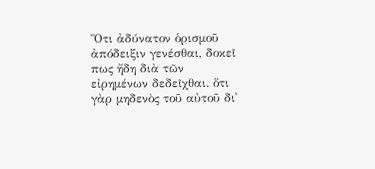Ὅτι ἀδύνατον ὁρισμοῦ ἀπόδειξιν γενέσθαι, δοκεῖ πως ἤδη διὰ τῶν εἰρημένων δεδεῖχθαι. ὅτι γὰρ μηδενὸς τοῦ αὐτοῦ δι᾿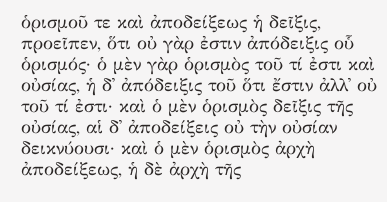ὁρισμοῦ τε καὶ ἀποδείξεως ἡ δεῖξις, προεῖπεν, ὅτι οὐ γὰρ ἐστιν ἀπόδειξις οὗ ὁρισμός· ὁ μὲν γὰρ ὁρισμὸς τοῦ τί ἐστι καὶ οὐσίας, ἡ δ᾿ ἀπόδειξις τοῦ ὅτι ἔστιν ἀλλ᾿ οὐ τοῦ τί ἐστι· καὶ ὁ μὲν ὁρισμὸς δεῖξις τῆς οὐσίας, αἱ δ᾿ ἀποδείξεις οὐ τὴν οὐσίαν δεικνύουσι· καὶ ὁ μὲν ὁρισμὸς ἀρχὴ ἀποδείξεως, ἡ δὲ ἀρχὴ τῆς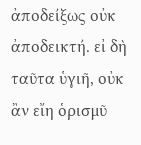ἀποδείξως οὐκ ἀποδεικτή. εἰ δὴ ταῦτα ὑγιῆ, οὐκ ἂν εἴη ὁρισμῦ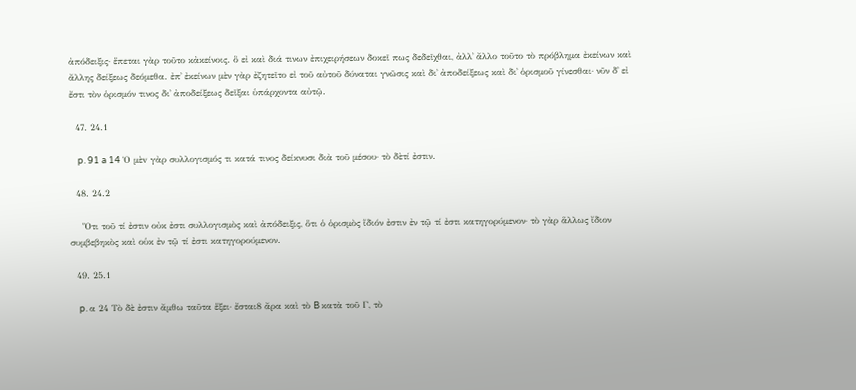ἀπόδειξις· ἕπεται γὰρ τοῦτο κἀκείνοις. ὃ εἰ καὶ διά τινων ἐπιχειρήσεων δοκεῖ πως δεδεῖχθαι, ἀλλ᾿ ἄλλο τοῦτο τὸ πρόβλημα ἐκείνων καὶ ἄλλης δείξεως δεόμεθα. ἐπ᾿ ἐκείνων μὲν γὰρ ἐζητεῖτο εἰ τοῦ αὐτοῦ δύναται γνῶσις καὶ δι᾿ ἀποδείξεως καὶ δι᾿ ὁρισμοῦ γίνεσθαι· νῦν δ᾿ εἰ ἔστι τὸν ὁρισμόν τινος δι᾿ ἀποδείξεως δεῖξαι ὑπάρχοντα αὐτῷ.

  47. 24.1

    p. 91 a 14 Ὁ μὲv γὰρ συλλογισμός τι κατά τινος δείκνυσι διὰ τοῦ μέσου· τὸ δὲτί ἐστιν.

  48. 24.2

    Ὅτι τοῦ τί ἐστιν οὐκ ἐστι συλλογισμὸς καὶ ἀπόδειξις, ὅτι ὁ ὁρισμὸς ἵδιόν ἐστιν ἐν τῷ τί ἐστι κατηγορύμενον· τὸ γὰρ ἅλλως ἴδιον συμβεβηκὸς καὶ οὑκ ἐν τῷ τί ἐστι κατηγορούμενον.

  49. 25.1

    p. α 24 Τὸ δὲ ἐστιν ἄμθω ταῦτα ἕξει· ἔσται8 ἄρα καὶ τὸ B κατὰ τοῦ Γ, τὸ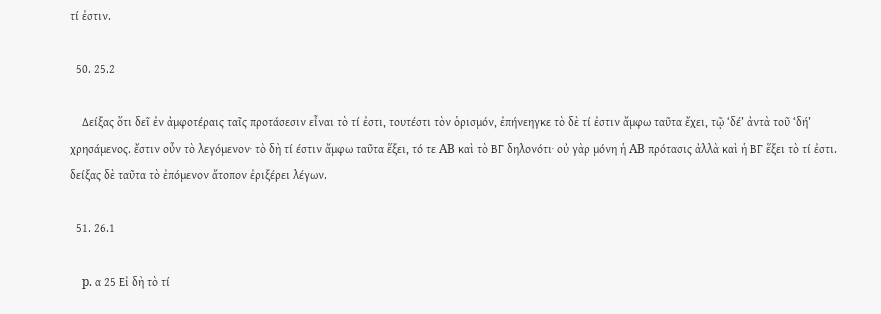τί ἐστιν.

  50. 25.2

    Δείξας ὅτι δεῖ ἐν ἀμφοτέραις ταῖς προτάσεσιν εἶναι τὸ τί ἐστι, τουτέστι τὸν ὁρισμόν, ἐπήνεηγκε τὸ δὲ τί ἐστιν ἄμφω ταῦτα ἔχει, τῷ ‘δέ’ ἀντὰ τοῦ ‘δή’ χρησάμενος. ἔστιν οὖν τὸ λεγόμενον· τὸ δὴ τί έστιν ἄμφω ταῦτα ἕξει, τό τε AB καὶ τὸ ΒΓ δηλονότι· οὐ γὰρ μόνη ἡ AB πρότασις ἀλλὰ καὶ ἡ ΒΓ ἕξει τὸ τί ἐστι. δείξας δὲ ταῦτα τὸ ἐπόμενον ἄτοπον ἐριξέρει λέγων.

  51. 26.1

    p. α 25 Εἰ δὴ τὸ τί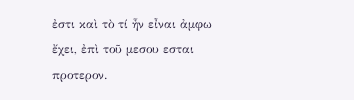ἐστι καὶ τὸ τί ἦν εἶναι ἀμφω ἔχει, ἐπὶ τοῦ μεσου εσται προτερον.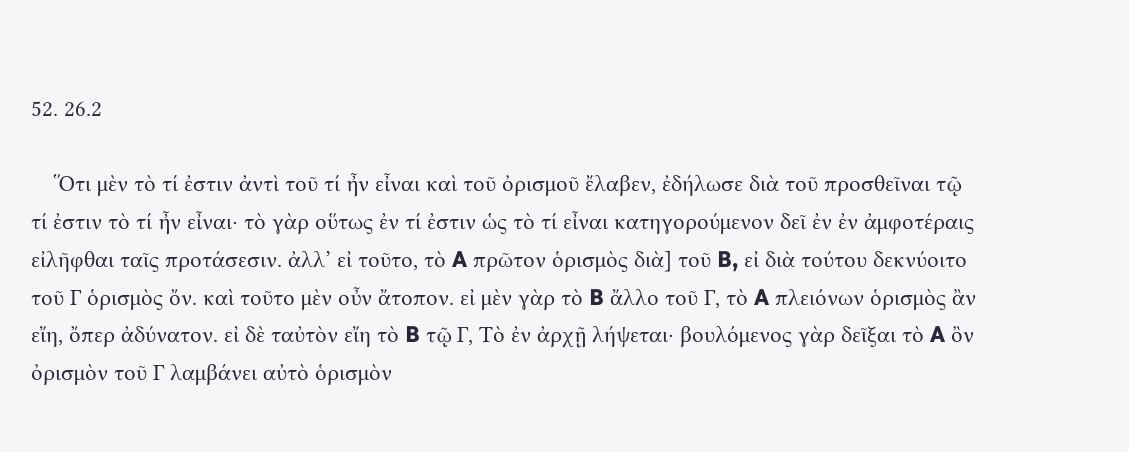52. 26.2

    Ὅτι μὲν τὸ τί ἐστιν ἀντὶ τοῦ τί ἦν εἶναι καὶ τοῦ ὀρισμοῦ ἔλαβεν, ἐδήλωσε διὰ τοῦ προσθεῖναι τῷ τί ἐστιν τὸ τί ἦν εἶναι· τὸ γὰρ οὕτως ἐν τί ἐστιν ὡς τὸ τί εἶναι κατηγορούμενον δεῖ ἐν ἐν ἀμφοτέραις εἰλῆφθαι ταῖς προτάσεσιν. ἀλλ’ εἰ τοῦτο, τὸ A πρῶτον ὁρισμὸς διὰ] τοῦ B, εἰ διὰ τούτου δεκνύοιτο τοῦ Γ ὁρισμὸς ὄν. καὶ τοῦτο μὲν οὖν ἄτοπον. εἰ μὲν γὰρ τὸ B ἄλλο τοῦ Γ, τὸ A πλειόνων ὁρισμὸς ἂν εἴη, ὄπερ ἀδύνατον. εἰ δὲ ταὐτὸν εἴη τὸ B τῷ Γ, Τὸ ἐν ἀρχῇ λήψεται· βουλόμενος γὰρ δεῖξαι τὸ A ὂν ὀρισμὸν τοῦ Γ λαμβάνει αὐτὸ ὁρισμὸν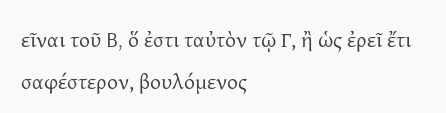εῖναι τοῦ B, ὅ ἐστι ταὐτὸν τῷ Γ, ἢ ὡς ἐρεῖ ἔτι σαφέστερον, βουλόμενος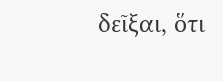δεῖξαι, ὅτι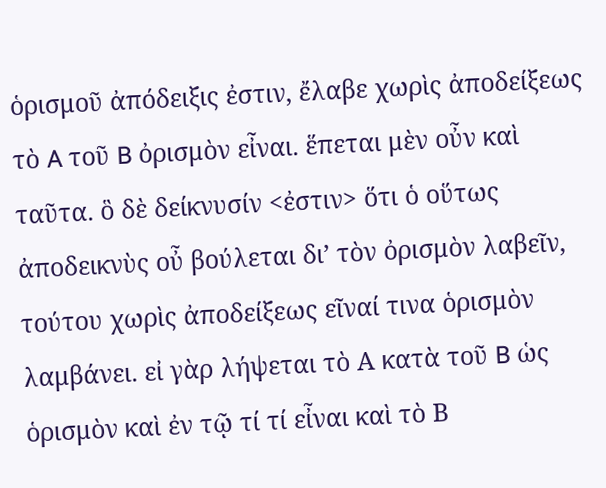ὁρισμοῦ ἀπόδειξις ἐστιν, ἔλαβε χωρὶς ἀποδείξεως τὸ A τοῦ B ὀρισμὸν εἶναι. ἕπεται μὲν οὖν καὶ ταῦτα. ὃ δὲ δείκνυσίν <ἐστιν> ὅτι ὁ οὕτως ἀποδεικνὺς οὖ βούλεται δι’ τὸν ὀρισμὸν λαβεῖν, τούτου χωρὶς ἀποδείξεως εῖναί τινα ὁρισμὸν λαμβάνει. εἰ γὰρ λήψεται τὸ Α κατὰ τοῦ B ὡς ὁρισμὸν καὶ ἐν τῷ τί τί εἶναι καὶ τὸ Β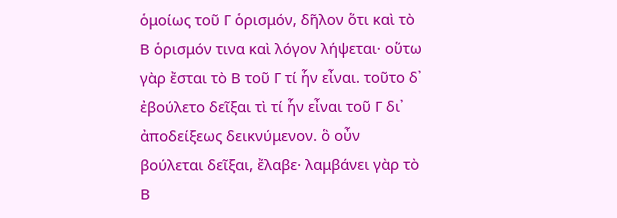ὁμοίως τοῦ Γ ὁρισμόν, δῆλον ὅτι καὶ τὸ Β ὁρισμόν τινα καὶ λόγον λήψεται· οὕτω γὰρ ἔσται τὸ Β τοῦ Γ τί ἧν εἶναι. τοῦτο δ᾿ ἐβούλετο δεῖξαι τὶ τί ἧν εἶναι τοῦ Γ δι᾿ ἀποδείξεως δεικνύμενον. ὃ οὖν βούλεται δεῖξαι, ἔλαβε· λαμβάνει γὰρ τὸ Β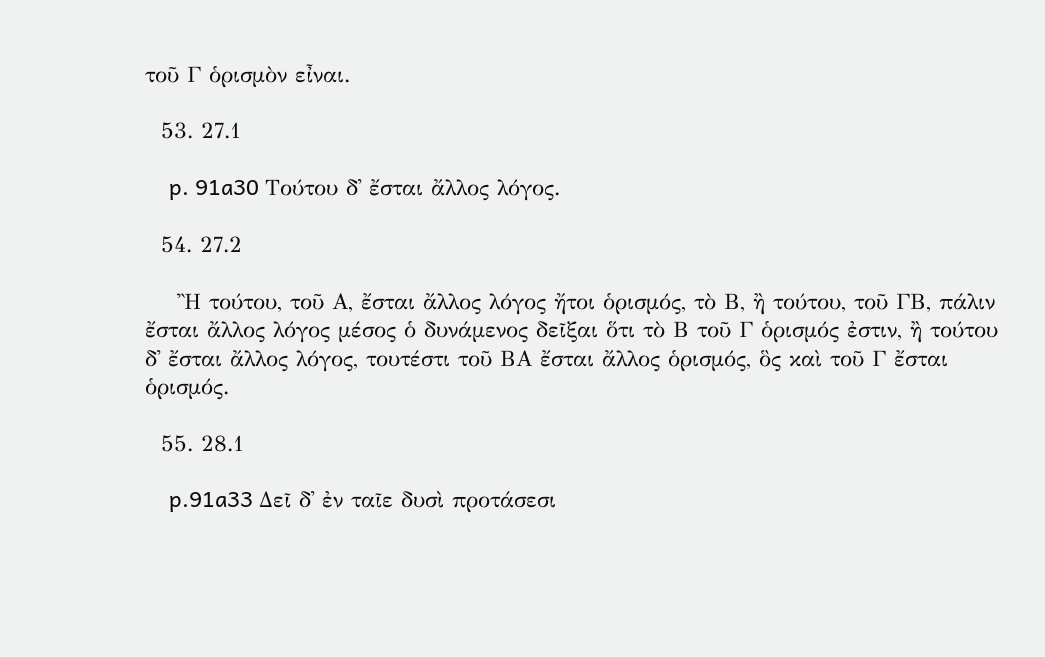τοῦ Γ ὁρισμὸν εἶναι.

  53. 27.1

    p. 91a30 Τούτου δ᾿ ἔσται ἄλλος λόγος.

  54. 27.2

    Ἢ τούτου, τοῦ Α, ἔσται ἄλλος λόγος ἤτοι ὁρισμός, τὸ Β, ἢ τούτου, τοῦ ΓΒ, πάλιν ἔσται ἄλλος λόγος μέσος ὁ δυνάμενος δεῖξαι ὅτι τὸ Β τοῦ Γ ὁρισμός ἐστιν, ἢ τούτου δ᾿ ἔσται ἄλλος λόγος, τουτέστι τοῦ ΒΑ ἔσται ἄλλος ὁρισμός, ὃς καὶ τοῦ Γ ἔσται ὁρισμός.

  55. 28.1

    p.91a33 Δεῖ δ᾿ ἐν ταῖε δυσὶ προτάσεσι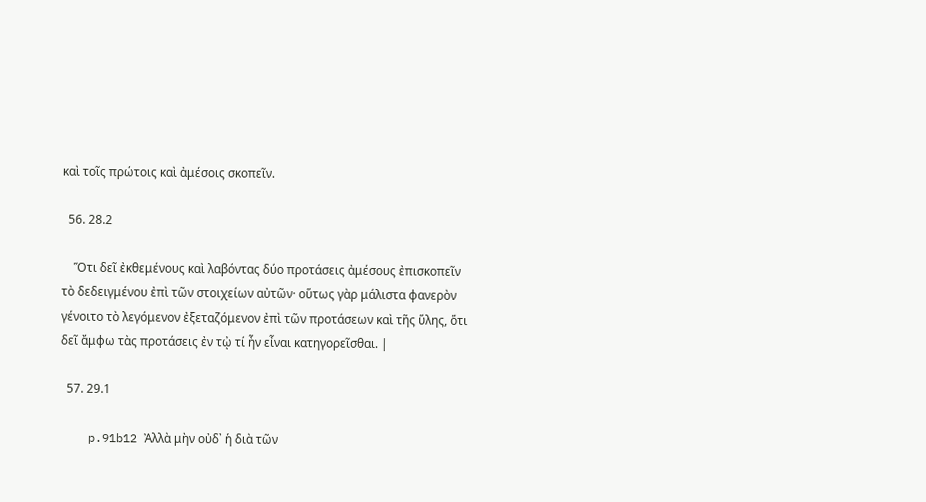καὶ τοῖς πρώτοις καὶ ἀμέσοις σκοπεῖν.

  56. 28.2

    Ὅτι δεῖ ἐκθεμένους καὶ λαβόντας δύο προτάσεις ἀμέσους ἐπισκοπεῖν τὸ δεδειγμένου ἐπὶ τῶν στοιχείων αὐτῶν· οὕτως γὰρ μάλιστα φανερὸν γένοιτο τὸ λεγόμενον ἐξεταζόμενον ἐπὶ τῶν προτάσεων καὶ τῆς ὕλης, ὅτι δεῖ ἄμφω τὰς προτάσεις ἐν τᾠ τί ἦν εἶναι κατηγορεῖσθαι. |

  57. 29.1

    p.91b12 Ἀλλὰ μὴν οὐδ᾿ ἡ διὰ τῶν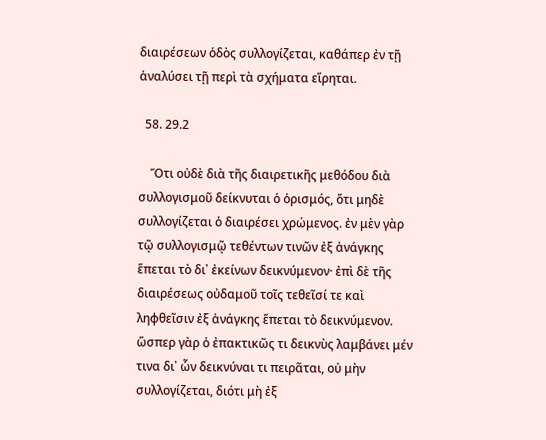διαιρέσεων ὁδὸς συλλογίζεται, καθάπερ ἐν τῇ ἀναλύσει τῇ περὶ τὰ σχήματα εἴρηται.

  58. 29.2

    Ὅτι οὐδὲ διὰ τῆς διαιρετικῆς μεθόδου διὰ συλλογισμοῦ δείκνυται ὁ ὁρισμός, ὅτι μηδὲ συλλογίζεται ὁ διαιρέσει χρώμενος. ἐν μὲν γὰρ τῷ συλλογισμῷ τεθέντων τινῶν ἐξ ἀνάγκης ἕπεται τὸ δι᾿ ἐκείνων δεικνύμενον· ἐπὶ δὲ τῆς διαιρέσεως οὐδαμοῦ τοῖς τεθεῖσί τε καὶ ληφθεῖσιν ἐξ ἀνάγκης ἕπεται τὸ δεικνύμενον. ὥσπερ γὰρ ὁ ἐπακτικῶς τι δεικνὺς λαμβάνει μέν τινα δι᾿ ὧν δεικνύναι τι πειρᾶται, οὐ μὴν συλλογίζεται, διότι μὴ ἐξ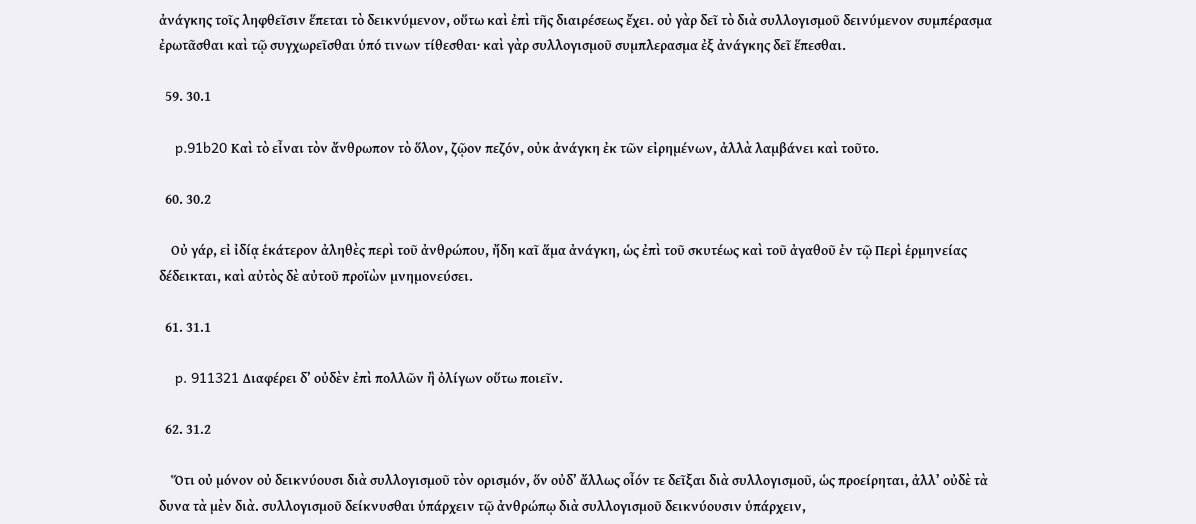ἀνάγκης τοῖς ληφθεῖσιν ἕπεται τὸ δεικνύμενον, οὕτω καὶ ἐπὶ τῆς διαιρέσεως ἔχει. οὐ γὰρ δεῖ τὸ διὰ συλλογισμοῦ δεινύμενον συμπέρασμα ἐρωτᾶσθαι καὶ τῷ συγχωρεῖσθαι ὑπό τινων τίθεσθαι· καὶ γὰρ συλλογισμοῦ συμπλερασμα ἐξ ἀνάγκης δεῖ ἕπεσθαι.

  59. 30.1

    p.91b20 Καὶ τὸ εἶναι τὸν ἄνθρωπον τὸ ὅλον, ζῷον πεζόν, οὐκ ἀνάγκη ἐκ τῶν εἰρημένων, ἀλλὰ λαμβάνει καὶ τοῦτο.

  60. 30.2

    Οὐ γάρ, εἰ ἰδίᾳ ἑκάτερον ἀληθὲς περὶ τοῦ ἀνθρώπου, ἤδη καῖ ἅμα ἀνάγκη, ὡς ἐπὶ τοῦ σκυτέως καὶ τοῦ ἀγαθοῦ ἐν τῷ Περὶ ἑρμηνείας δέδεικται, καὶ αὐτὸς δὲ αὐτοῦ προϊὼν μνημονεύσει.

  61. 31.1

    p. 911321 Διαφέρει δ’ οὐδὲν ἐπὶ πολλῶν ἢ ὀλίγων οὕτω ποιεῖν.

  62. 31.2

    Ὅτι οὐ μόνον οὐ δεικνύουσι διὰ συλλογισμοῦ τὸν ορισμόν, ὅν οὐδ’ ἄλλως οἶόν τε δεῖξαι διὰ συλλογισμοῦ, ὡς προείρηται, ἀλλ’ οὐδὲ τὰ δυνα τὰ μὲν διὰ. συλλογισμοῦ δείκνυσθαι ὑπάρχειν τῷ ἀνθρώπῳ διὰ συλλογισμοῦ δεικνύουσιν ὑπάρχειν,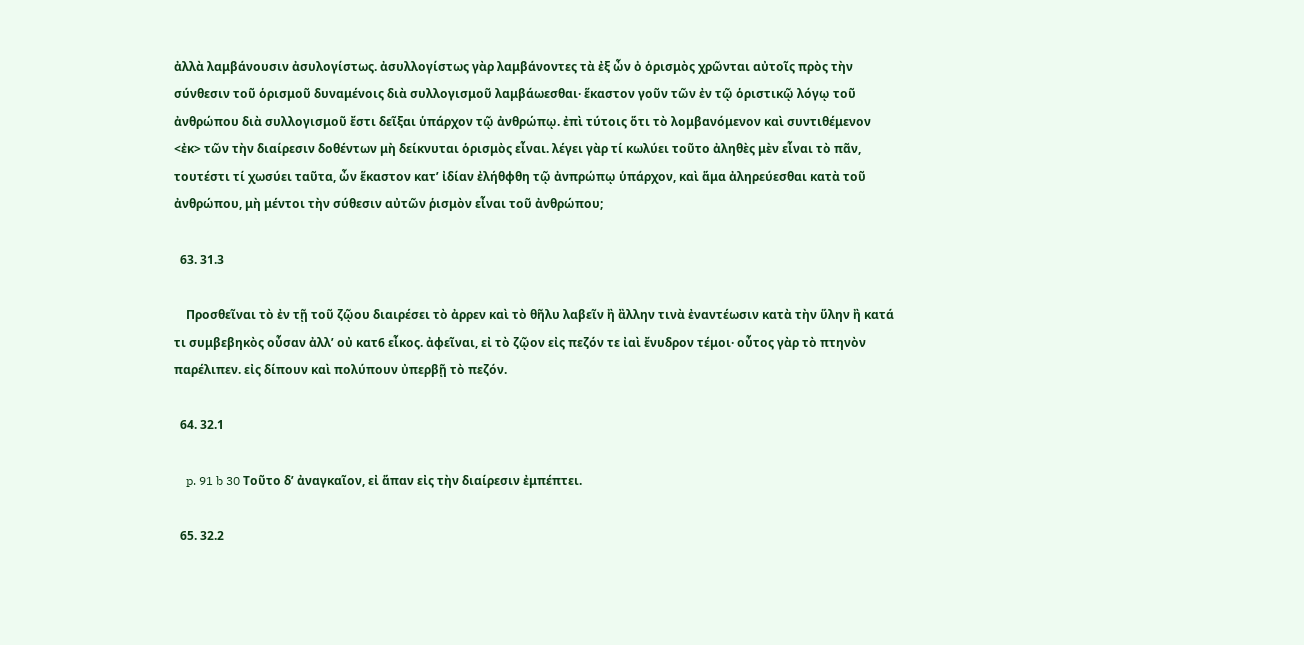ἀλλὰ λαμβάνουσιν ἀσυλογίστως. ἀσυλλογίστως γὰρ λαμβάνοντες τὰ ἐξ ὦν ὀ ὁρισμὸς χρῶνται αὐτοῖς πρὸς τὴν σύνθεσιν τοῦ ὁρισμοῦ δυναμένοις διὰ συλλογισμοῦ λαμβάωεσθαι· ἕκαστον γοῦν τῶν ἐν τῷ ὁριστικῷ λόγῳ τοῦ ἀνθρώπου διὰ συλλογισμοῦ ἔστι δεῖξαι ὑπάρχον τῷ ἀνθρώπῳ. ἐπὶ τύτοις ὅτι τὸ λομβανόμενον καὶ συντιθέμενον <ἐκ> τῶν τὴν διαίρεσιν δοθέντων μὴ δείκνυται ὁρισμὸς εἶναι. λέγει γὰρ τί κωλύει τοῦτο ἀληθὲς μὲν εἶναι τὸ πᾶν, τουτέστι τί χωσύει ταῦτα, ὦν ἕκαστον κατ’ ἰδίαν ἐλήθφθη τῷ ἀνπρώπῳ ὑπάρχον, καὶ ἅμα ἀληρεύεσθαι κατὰ τοῦ ἀνθρώπου, μὴ μέντοι τὴν σύθεσιν αὐτῶν ῥισμὸν εἶναι τοῦ ἀνθρώπου;

  63. 31.3

    Προσθεῖναι τὸ ἐν τῇ τοῦ ζῷου διαιρέσει τὸ ἀρρεν καὶ τὸ θῆλυ λαβεῖν ἢ ἂλλην τινὰ ἐναντέωσιν κατὰ τὴν ὕλην ἢ κατά τι συμβεβηκὸς οὖσαν ἀλλ’ οὐ κατ6 εἶκος. ἀφεῖναι, εἰ τὸ ζῷον εἰς πεζόν τε ἰαὶ ἔνυδρον τέμοι· οὖτος γὰρ τὸ πτηνὸν παρέλιπεν. εἰς δίπουν καὶ πολύπουν ὐπερβῇ τὸ πεζόν.

  64. 32.1

    p. 91 b 30 Τοῦτο δ’ ἀναγκαῖον, εἰ ἅπαν εἰς τὴν διαίρεσιν ἐμπέπτει.

  65. 32.2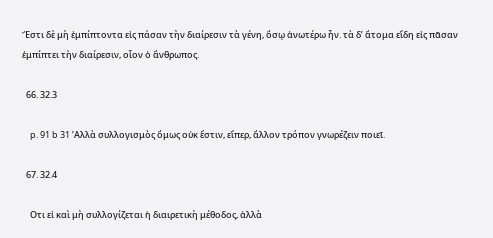Ἔστι δὲ μὴ ἐμπίπτοντα εἰς πάσαν τὴν διαίρεσιν τὰ γένη, ὅσῳ ἀνωτέρω ἦν. τὰ δ’ ἅτομα εἴδη εἰς πᾶσαν ἐμπίπτει τὴν διαίρεσιν, οἶον ὁ ἄνθρωπος.

  66. 32.3

    p. 91 b 31 ’Αλλὰ συλλογισμὸς ὅμως οὐκ ἔστιν, εἴπερ, ἄλλον τρόπον γνωρέζειν ποιεῖ.

  67. 32.4

    Οτι εἰ καὶ μὴ συλλογίζεται ἡ διαιρετικὴ μέθοδος, ἀλλὰ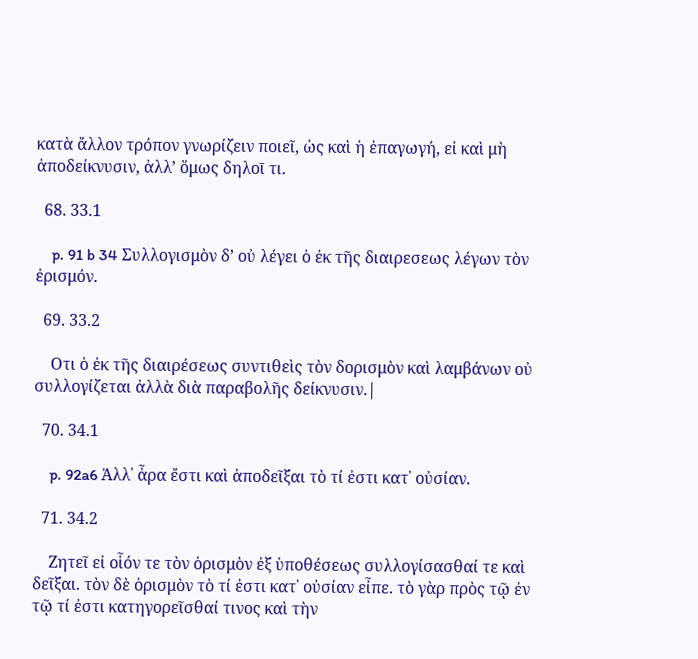κατὰ ἄλλον τρόπον γνωρίζειν ποιεῖ, ὡς καὶ ἡ ἐπαγωγή, εἰ καὶ μὴ ἀποδείκνυσιν, ἀλλ’ ὅμως δηλοῑ τι.

  68. 33.1

    p. 91 b 34 Συλλογισμὸν δ’ οὐ λέγει ὁ ἐκ τῆς διαιρεσεως λέγων τὸν ἐρισμόν.

  69. 33.2

    Οτι ὁ ἐκ τῆς διαιρέσεως συντιθεὶς τὸν δορισμὸν καὶ λαμβάνων οὐ συλλογίζεται ἀλλὰ διὰ παραβολῆς δείκνυσιν.|

  70. 34.1

    p. 92a6 Ἀλλ᾿ ἆρα ἔστι καὶ ἀποδεῖξαι τὸ τί ἐστι κατ᾿ οὐσίαν.

  71. 34.2

    Ζητεῖ εἰ οἷόν τε τὸν ὁρισμὸν ἐξ ὑποθέσεως συλλογίσασθαί τε καὶ δεῖξαι. τὸν δὲ ὁρισμὸν τὸ τί ἐστι κατ᾿ οὐσίαν εἶπε. τὸ γὰρ πρὸς τῷ ἐν τῷ τί ἐστι κατηγορεῖσθαί τινος καὶ τὴν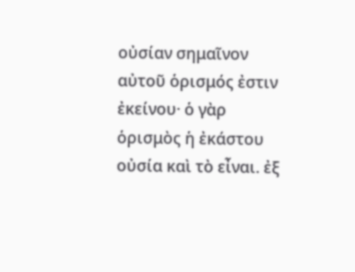οὐσίαν σημαῖνον αὐτοῦ ὁρισμός ἐστιν ἐκείνου· ὁ γὰρ ὁρισμὸς ἡ ἐκάστου οὐσία καὶ τὸ εἶναι. ἐξ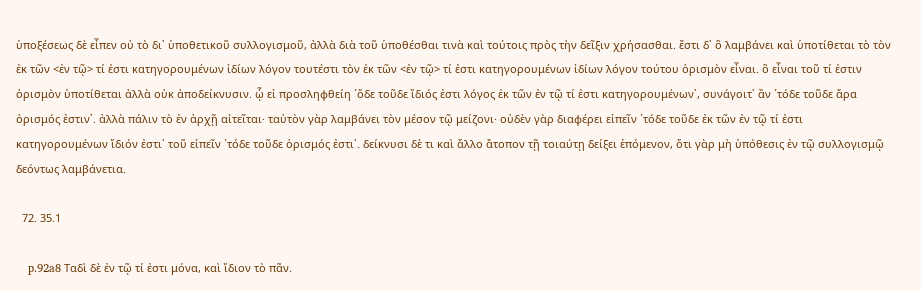ὑποξέσεως δὲ εἶπεν οὐ τὸ δι᾿ ὑποθετικοῦ συλλογισμοῦ, ἀλλὰ διὰ τοῦ ὑποθέσθαι τινὰ καὶ τούτοις πρὸς τὴν δεῖξιν χρήσασθαι. ἔστι δ᾿ ὃ λαμβάνει καὶ ὑποτίθεται τὸ τὸν ἐκ τῶν <ἐν τῷ> τί ἐστι κατηγορουμένων ἰδίων λόγον τουτέστι τὸν ἐκ τῶν <ἐν τῷ> τί ἐστι κατηγορουμένων ἰδίων λόγον τούτου ὁρισμὸν εἶναι. ὃ εἶναι τοῦ τί ἐστιν ὁρισμὸν ὑποτίθεται ἀλλὰ οὐκ ἀποδείκνυσιν. ᾧ εἰ προσληφθείη ῾ὅδε τοῦδε ἴδιός ἐστι λόγος ἐκ τῶν ἐν τῷ τί ἐστι κατηγορουμένων᾿, συνάγοιτ᾿ ἂν ῾τόδε τοῦδε ἄρα ὁρισμός ἐστιν᾿. ἀλλὰ πάλιν τὸ ἐν ἀρχῇ αἰτεῖται· ταὐτὸν γὰρ λαμβάνει τὸν μέσον τῷ μείζονι· οὐδὲν γὰρ διαφέρει εἰπεῖν ῾τόδε τοῦδε ἐκ τῶν ἐν τῷ τί ἐστι κατηγορουμένων ἴδιόν ἐστι᾿ τοῦ εἰπεῖν ῾τόδε τοῦδε ὁρισμός ἐστι᾿. δείκνυσι δὲ τι καὶ ἄλλο ἄτοπον τῇ τοιαύτῃ δείξει ἑπόμενον, ὅτι γὰρ μὴ ὑπόθεσις ἐν τῷ συλλογισμῷ δεόντως λαμβάνετια.

  72. 35.1

    p.92a8 Ταδὶ δὲ ἐν τῷ τί ἐστι μόνα, καὶ ἴδιον τὸ πᾶν.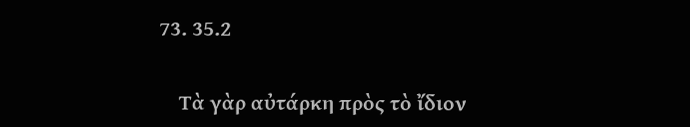73. 35.2

    Τὰ γὰρ αὐτάρκη πρὸς τὸ ἴδιον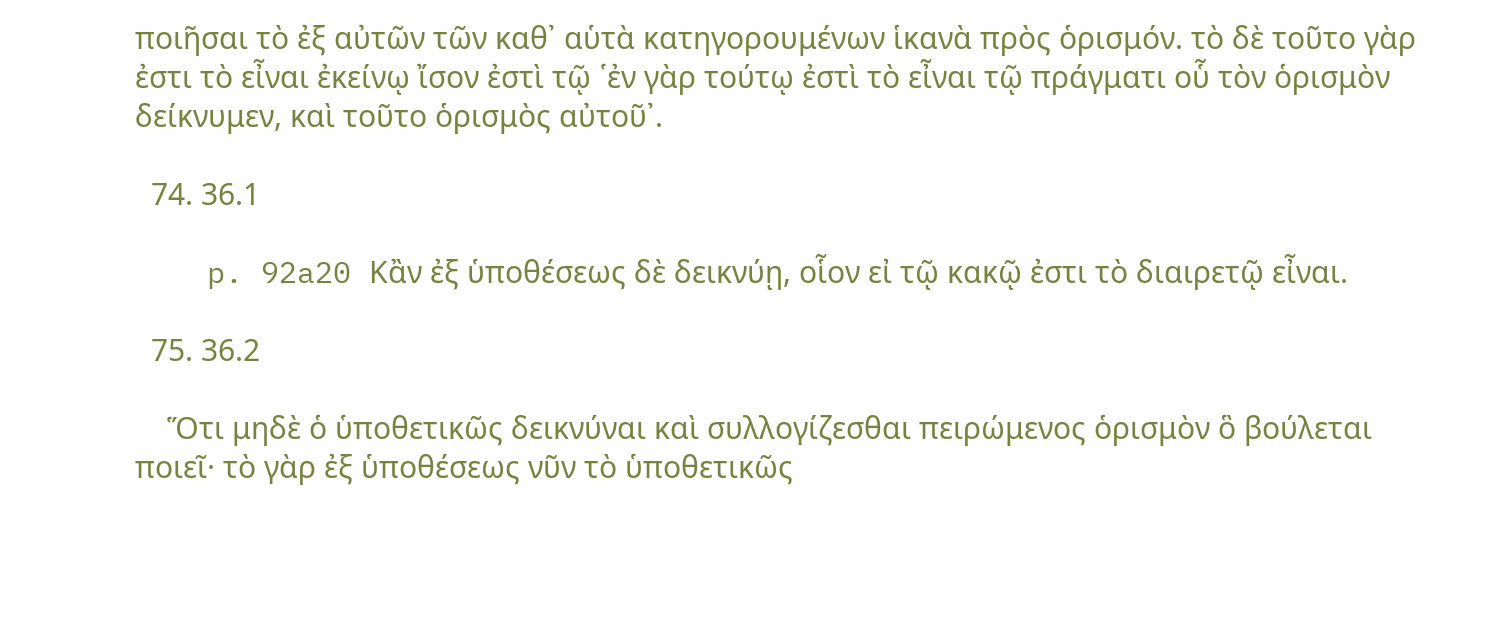ποιῆσαι τὸ ἐξ αὐτῶν τῶν καθ᾿ αὑτὰ κατηγορουμένων ἱκανὰ πρὸς ὁρισμόν. τὸ δὲ τοῦτο γὰρ ἐστι τὸ εἶναι ἐκείνῳ ἴσον ἐστὶ τῷ ῾ἐν γὰρ τούτῳ ἐστὶ τὸ εἶναι τῷ πράγματι οὗ τὸν ὁρισμὸν δείκνυμεν, καὶ τοῦτο ὁρισμὸς αὐτοῦ᾿.

  74. 36.1

    p. 92a20 Κἂν ἐξ ὑποθέσεως δὲ δεικνύῃ, οἷον εἰ τῷ κακῷ ἐστι τὸ διαιρετῷ εἶναι.

  75. 36.2

    Ὅτι μηδὲ ὁ ὑποθετικῶς δεικνύναι καὶ συλλογίζεσθαι πειρώμενος ὁρισμὸν ὃ βούλεται ποιεῖ· τὸ γὰρ ἐξ ὑποθέσεως νῦν τὸ ὑποθετικῶς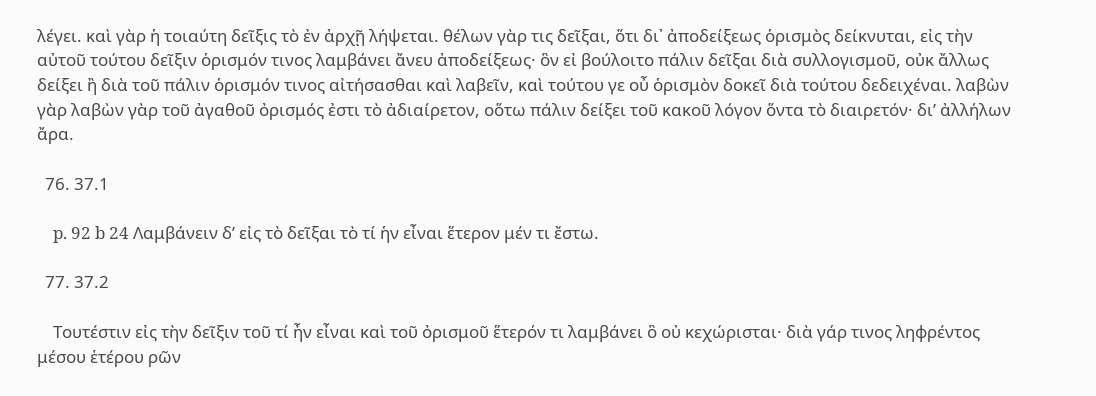λέγει. καὶ γὰρ ἡ τοιαύτη δεῖξις τὸ ἐν ἀρχῇ λήψεται. θέλων γὰρ τις δεῖξαι, ὅτι δι᾿ ἀποδείξεως ὁρισμὸς δείκνυται, εἰς τὴν αὐτοῦ τούτου δεῖξιν ὁρισμόν τινος λαμβάνει ἄνευ ἀποδείξεως· ὃν εἰ βούλοιτο πάλιν δεῖξαι διὰ συλλογισμοῦ, οὐκ ἄλλως δείξει ἢ διὰ τοῦ πάλιν ὁρισμόν τινος αἰτήσασθαι καὶ λαβεῖν, καὶ τούτου γε οὖ ὁρισμὸν δοκεῖ διὰ τούτου δεδειχέναι. λαβὼν γὰρ λαβὼν γὰρ τοῦ ἀγαθοῦ ὀρισμός ἐστι τὸ ἀδιαίρετον, οὅτω πάλιν δείξει τοῦ κακοῦ λόγον ὅντα τὸ διαιρετόν· δι’ ἀλλήλων ἄρα.

  76. 37.1

    p. 92 b 24 Λαμβάνειν δ’ εἰς τὸ δεῖξαι τὸ τί ἡν εἶναι ἕτερον μέν τι ἔστω.

  77. 37.2

    Τουτέστιν εἰς τὴν δεῖξιν τοῦ τί ἦν εἶναι καὶ τοῦ ὀρισμοῦ ἕτερόν τι λαμβάνει ὃ οὐ κεχώρισται· διὰ γάρ τινος ληφρέντος μέσου ἑτέρου ρῶν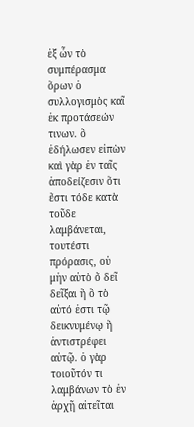ἑξ ὦν τὸ συμπέρασμα ὅρων ὁ συλλογισμὸς καῖ ἐκ προτάσεών τινων. ὃ ἐδήλωσεν εἰπὼν καὶ γὰρ ἐν ταῖς ἀποδείζεσιν ὅτι ἔστι τόδε κατὰ τοῦδε λαμβάνεται, τουτέστι πρόρασις, οὐ μἠν αὐτὸ ὄ δεῖ δεῖξαι ἢ ὃ τὸ αὐτό ἐστι τῷ δεικνυμένῳ ἢ ἀντιστρέφει αὐτῷ. ὁ γὰρ τοιοῦτόν τι λαμβάνων τὸ ἐν ἀρχῇ αἰτεῖται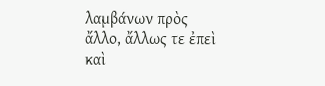λαμβάνων πρὸς ἄλλο, ἄλλως τε ἐπεὶ καὶ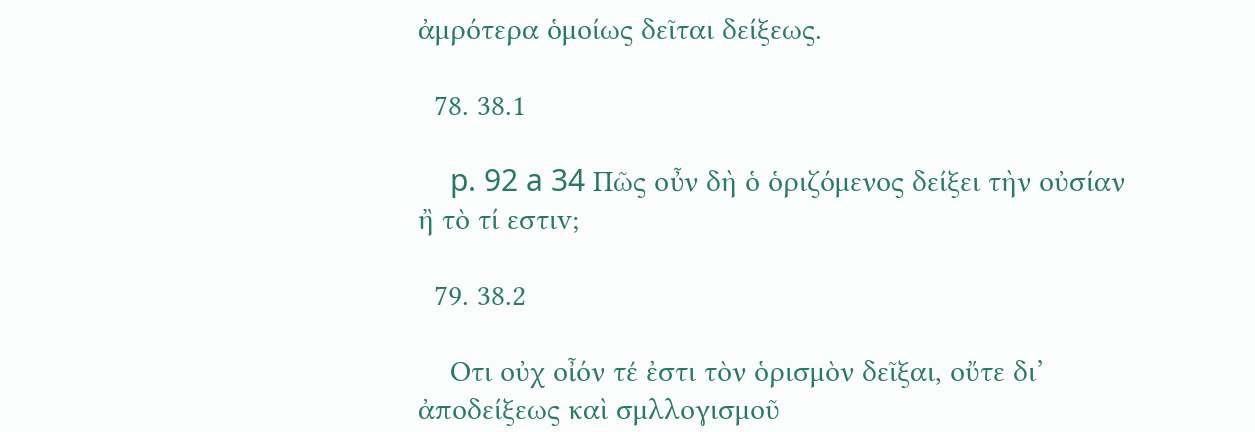ἀμρότερα ὁμοίως δεῖται δείξεως.

  78. 38.1

    p. 92 a 34 Πῶς οὖν δὴ ὁ ὁριζόμενος δείξει τὴν οὐσίαν ἢ τὸ τί εστιv;

  79. 38.2

    Οτι οὐχ οἶόν τέ ἐστι τὸν ὁρισμὸν δεῖξαι, οὔτε δι’ ἀποδείξεως καὶ σμλλογισμοῦ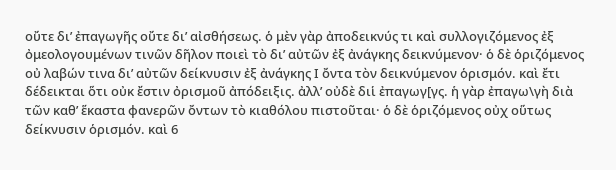οὔτε δι’ ἐπαγωγῆς οὔτε δι’ αἰσθήσεως. ὁ μὲν γὰρ ἀποδεικνύς τι καὶ συλλογιζόμενος ἐξ ὀμεολογουμένων τινῶν δῆλον ποιεὶ τὸ δι’ αὐτῶν ἐξ ἀνάγκης δεικνύμενον· ὁ δὲ ὁριζόμενος οὐ λαβών τινα δι’ αὐτῶν δείκνυσιν ἐξ ἀνάγκης Ι ὄντα τὸν δεικνύμενον ὁρισμόν. καὶ ἔτι δέδεικται ὅτι οὐκ ἔστιν ὀρισμοῦ ἀπόδειξις. ἀλλ’ οὐδὲ διἱ ἐπαγωγ[γς. ἡ γὰρ ἐπαγω\γὴ διὰ τῶν καθ’ ἕκαστα φανερῶν ὄντων τὸ κιαθόλου πιστοῦται· ὁ δὲ ὁριζόμενος οὐχ οὕτως δείκνυσιν ὁρισμόν. καὶ 6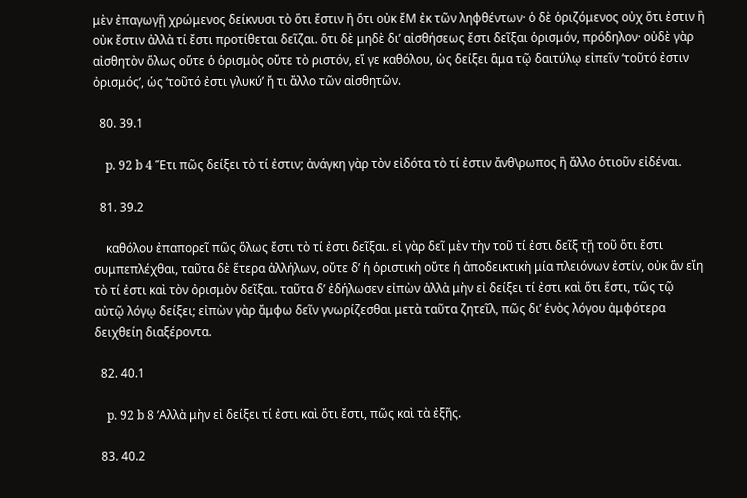μὲν ἐπαγωγῇ χρώμενος δείκνυσι τὸ ὅτι ἔστιν ἢ ὅτι οὐκ ἔΜ ἐκ τῶν ληφθέντων· ὁ δὲ ὁριζόμενος οὐχ ὅτι ἐστιν ἢ οὐκ ἔστιν ἀλλὰ τί ἔστι προτίθεται δεῖζαι. ὅτι δὲ μηδὲ δι’ αἰσθήσεως ἔστι δεῖξαι ὁρισμόν, πρόδηλον· οὐδὲ γὰρ αἰσθητὸν ὅλως οὕτε ὁ ὁρισμὸς οὔτε τὸ ριστόν, εἵ γε καθόλου, ὡς δείξει ἅμα τῷ δαιτύλῳ εἰπεῖν ‘τοῦτό ἐστιν ὀρισμός’, ὡς ‘τοῦτό ἐστι γλυκύ’ ἤ τι ἄλλο τῶν αἰσθητῶν.

  80. 39.1

    p. 92 b 4 Ἕτι πῶς δείξει τὸ τί ἐστιν; ἀνάγκη γὰρ τὸν εἰδότα τὸ τί ἐστιν ἄνθ\ρωπος ἢ ἄλλο ὁτιοῦν εἰδέναι.

  81. 39.2

    καθόλου ἐπαπορεῖ πῶς ὅλως ἔστι τὸ τί ἐστι δεῖξαι. εἰ γὰρ δεῖ μὲv τὴν τοῦ τί ἐστι δεῖξ τῇ τοῦ ὅτι ἔστι συμπεπλέχθαι, ταῦτα δὲ ἕτερα ἀλλήλων, οὔτε δ’ ἡ ὁριστικὴ οὔτε ἡ ἀποδεικτικὴ μία πλειόνων ἐστίν, οὐκ ἅν εἴη τὸ τί ἐστι καὶ τὸν ὀρισμὸν δεῖξαι. ταῦτα δ’ ἐδήλωσεν εἰπὼν ἀλλὰ μὴν εἰ δείξει τί ἐστι καὶ ὅτι ἕστι, τῶς τῷ αὐτῷ λόγῳ δείξει; εἰπὼν γὰρ ἄμφω δεῖν γνωρίζεσθαι μετὰ ταῦτα ζητεῖλ, πῶς δι’ ἑνὸς λόγου ἀμφότερα δειχθείη διαξέροντα.

  82. 40.1

    p. 92 b 8 ’Αλλὰ μὴν εἰ δείξει τί ἐστι καὶ ὅτι ἔστι, πῶς καὶ τὰ ἐξῆς.

  83. 40.2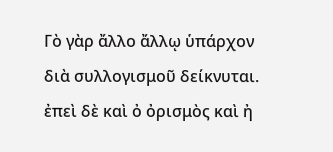Γὸ γὰρ ἄλλο ἄλλῳ ὑπάρχον διὰ συλλογισμοῦ δείκνυται. ἐπεὶ δὲ καὶ ὀ ὀρισμὸς καὶ ἠ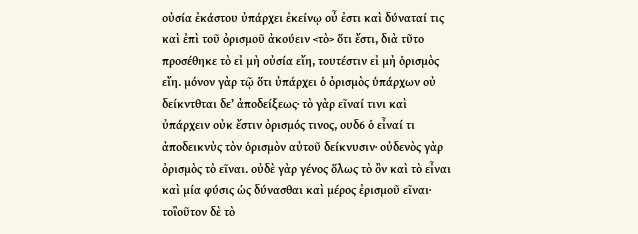οὐσία ἐκάστου ὐπάρχει ἐκείνῳ οὖ ἐστι καὶ δύναταί τις καὶ ἐπὶ τοῦ ὀρισμοῦ ἀκούειν <τὸ> ὅτι ἔστι, διὰ τῦτο προσέθηκε τὸ εἰ μὴ οὐσία εἴη, τουτέστιν εἰ μἠ ὁρισμὸς εἴη. μόνον γὰρ τῷ ὅτι ὐπάρχει ὁ ὀρισμὸς ὑπάρχων οὐ δείκντθται δε’ ἀποδείξεως· τὸ γὰρ εῖναί τινι καὶ ὐπάρχειν οὐκ ἔστιν ὀρισμός τινος, ουδ6 ὁ εἶναί τι ἀποδεικνὺς τὸν ὁρισμὸν αὐτοῦ δείκνυσιν· οὐδενὸς γὰρ ὀρισμὸς τὸ εῖναι. οὐδὲ γὰρ γένος ὅλως τὸ ὂν καὶ τὸ εἶναι καὶ μία φύσις ὡς δύνασθαι καὶ μέρος ἐρισμοῦ εῖναι· τοἲοῦτον δὲ τὸ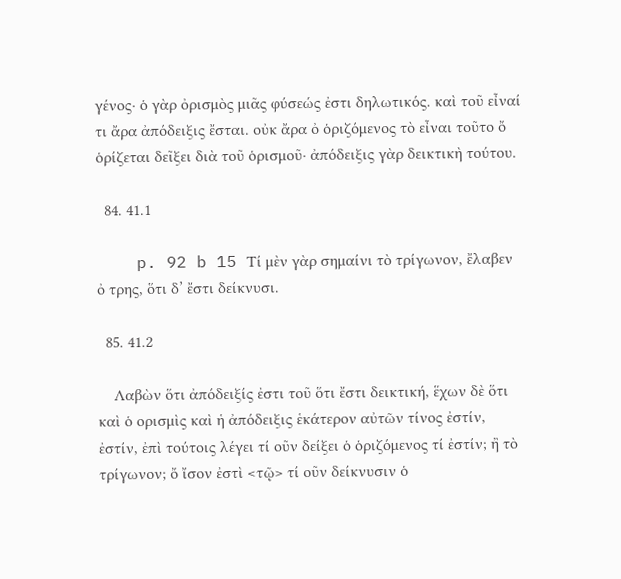γένος· ὁ γὰρ ὀρισμὸς μιᾶς φύσεώς ἐστι δηλωτικός. καὶ τοῦ εἶναί τι ἄρα ἀπόδειξις ἔσται. οὐκ ἄρα ὀ ὁριζόμενος τὸ εἶναι τοῦτο ὄ ὁρίζεται δεῖξει διὰ τοῦ ὁρισμοῦ· ἀπόδειξις γὰρ δεικτικὴ τούτου.

  84. 41.1

    p. 92 b 15 Τί μὲν γὰρ σημαίνι τὸ τρίγωνον, ἔλαβεν ὀ τρης, ὅτι δ’ ἔστι δείκνυσι.

  85. 41.2

    Λαβὼν ὅτι ἀπόδειξίς ἐστι τοῦ ὅτι ἔστι δεικτική, ἕχων δὲ ὅτι καὶ ὁ ορισμὶς καὶ ἡ ἀπόδειξις ἑκάτερον αὐτῶν τίνος ἐστίν, ἐστίν, ἐπὶ τούτοις λέγει τί οῦν δείξει ὁ ὁριζόμενος τί ἐστίν; ἢ τὸ τρίγωνον; ὄ ἴσον ἐστὶ <τῷ> τί οῦν δείκνυσιν ὁ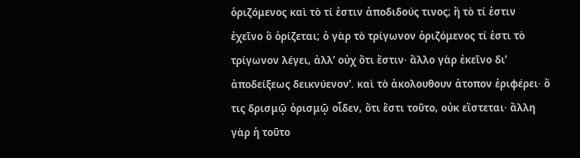ὁριζόμενος καὶ τὸ τί ἐστιν ἀποδιδούς τινος; ἢ τὸ τί ἐστιν ἐχεῖνο ὃ ὁρίζεται; ὁ γὰρ τὸ τρίγωνον ὁριζόμενος τί ἐστι τὸ τρίγωνον λέγει, ἀλλ’ οὐχ ὅτι ἔστιν· ἄλλο γὰρ ἐκεῖνο δι’ ἀποδείξεως δεικνύενον’. καὶ τὸ ἀκολουθουν ἀτοπον ἐριφέρει· ὅ τις δρισμῷ ὁρισμῷ οἶδεν, ὅτι ἕστι τοῦτο, οὐκ εἴστεται· ἄλλη γὰρ ἡ τοῦτο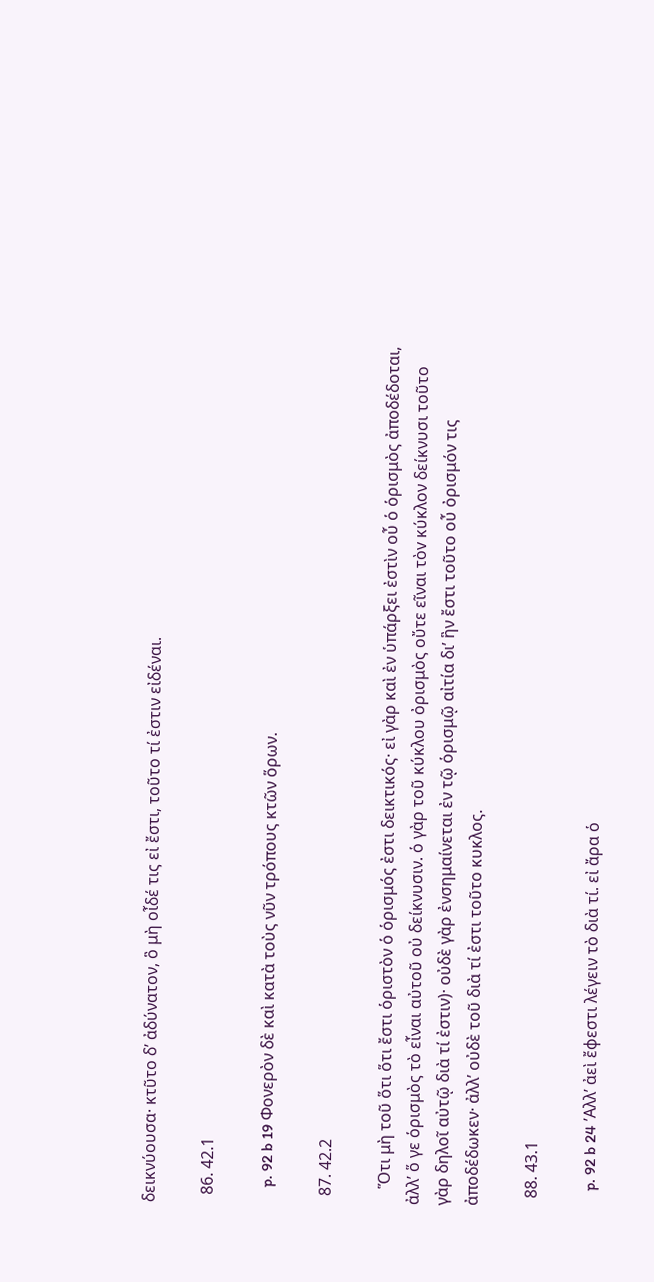δεικνύουσα· κτῦτο δ’ ἀδύνατον, ὃ μὴ οἶδέ τις εἰ ἔστι, τοῦτο τί ἐστιν εἰδέναι.

  86. 42.1

    p. 92 b 19 Φονερὸν δὲ καὶ κατὰ τοὺς νῦν τρόπους κτῶν ὅρων.

  87. 42.2

    Ὅτι μὴ τοῦ ὅτι ὅτι ἔστι ὁριστὸν ὁ ὁρισμός ἐστι δεικτικός· εἰ γὰρ καὶ ἐν ὑπάρξει ἐστὶν οὖ ὁ ὁρισμὸς ἀποδέδοται, ἀλλ’ ὅ γε ὁρισμὸς τὸ εἶναι αὐτοῦ οὐ δείκνυσιν. ὁ γὰρ τοῦ κύκλου ὀρισμὸς οὔτε εῖναι τὸv κύκλον δείκνυσι τοῦτο γὰρ δηλοῖ αὐτῷ διὰ τί ἐστιν)· οὐδὲ γὰρ ἐνσημαίνεται ἐν τῷ ὁρισμῷ αἰτία δι’ ἣν ἔστι τοῦτο οὖ ὀρισμόν τις ἀποδέδωκεν· ἀλλ’ οὐδὲ τοῦ διὰ τί ἐστι τοῦτο κυκλος.

  88. 43.1

    p. 92 b 24 ’Αλλ’ ἀεὶ ἔφεστι λέγειν τὸ διὰ τί. εἰ ἄρα ὁ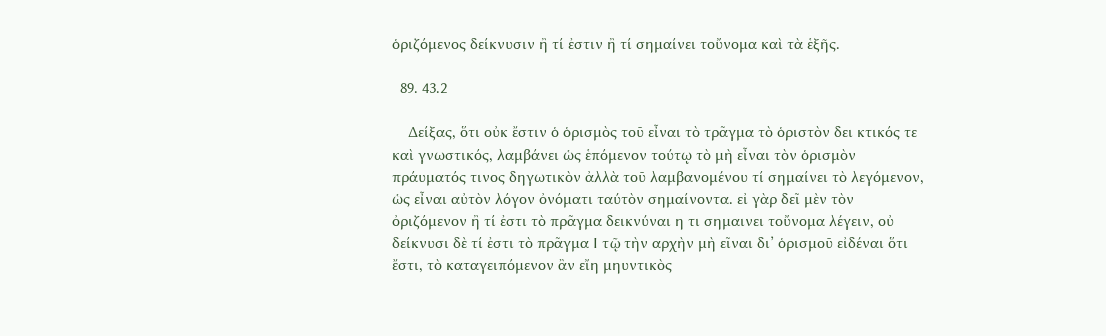ὁριζόμενος δείκνυσιν ἢ τί ἐστιν ἢ τί σημαίνει τοὔνομα καὶ τὰ ἑξῆς.

  89. 43.2

    Δείξας, ὅτι οὐκ ἔστιν ὁ ὁρισμὸς τοῦ εἶναι τὸ τρᾶγμα τὸ ὁριστὸν δει κτικός τε καὶ γνωστικός, λαμβάνει ὡς ἑπόμενον τούτῳ τὸ μὴ εἶναι τὸν ὁρισμὸν πράυματός τινος δηγωτικὸν ἀλλὰ τοῦ λαμβανομένου τί σημαίνει τὸ λεγόμενον, ὡς εἶναι αὐτὸν λόγον ὀνόματι ταύτὸν σημαίνοντα. εἰ γὰρ δεῖ μὲν τὸν ὀριζόμενον ἢ τί ἐστι τὸ πρᾶγμα δεικνύναι η τι σημαινει τοὔνομα λέγειν, οὐ δείκνυσι δὲ τί ἐστι τὸ πρᾶγμα Ι τῷ τὴν αρχὴν μὴ εῖναι δι’ ὁρισμοῦ εἰδέναι ὅτι ἔστι, τὸ καταγειπόμενον ἂν εἴη μηυντικὸς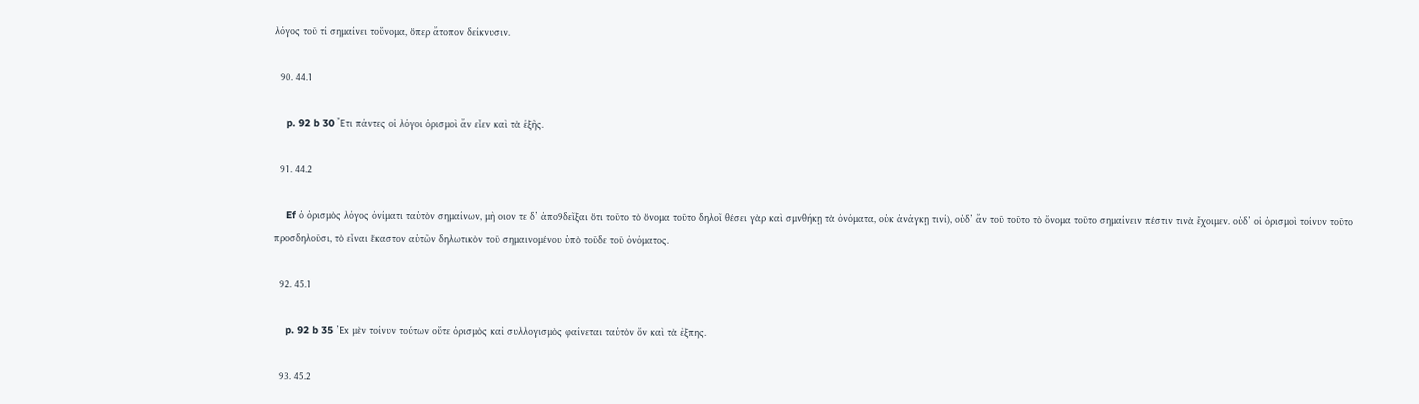λόγος τοῦ τί σημαίνει τοὔνομα, ὅπερ ἄτοπον δείκνυσιν.

  90. 44.1

    p. 92 b 30 Ἔτι πάντες οἱ λόγοι ὁρισμοὶ ἄν εἶεν καὶ τὰ ἑξῆς.

  91. 44.2

    Ef ὁ ὁρισμὸς λόγος ὀνίματι ταὐτὸν σημαίνων, μὴ οιον τε δ’ ἀπο9δεῖξαι ὅτι τοῦτο τὸ ὅνομα τοῦτο δηλοῖ θέσει γὰρ καὶ σμνθήκῃ τὰ ὀνόματα, οὐκ ἀνάγκῃ τινί), οὐδ’ ἄν τοῦ τοῦτο τὸ ὄνομα τοῦτο σημαίνειν πέστιν τινὰ ἔχοιμεν. οὐδ’ οἱ ὁρισμοὶ τοίνυν τοῦτο προσδηλοῦσι, τὸ εἶναι ἕκαστον αὐτῶν δηλωτικὸν τοῦ σημαινομένου ὑπὸ τοῦδε τοῦ ὀνόματος.

  92. 45.1

    p. 92 b 35 ’Εx μὲν τοίνυν τούτων οὔτε ὁρισμὸς καἰ συλλογισμὸς φαίνεται ταὐτὸν ὄν καὶ τὰ ἐξπης.

  93. 45.2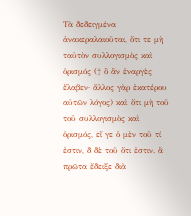Τὰ δεδειγμένα ἀνακεραλαιοῦται, ὄτι τε μὴ ταὐτὸν συλλογισμὸς καὶ ὁρισμός († ὃ ἂν ἐναργὲς ἔλαβεν· ἄλλος γὰρ ἐκατέρου αὐτῶν λόγος) καὶ ὄτι μὴ τοῦ τοῦ συλλογισμὸς καὶ ὁρισμός, εἴ γε ὁ μὲν τοῦ τί ἐστιν, δ δὲ τοῦ ὄτι ἐστιν. ἂ πρῶτα ἔδειξε διὰ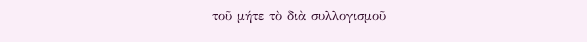τοῦ μήτε τὸ διὰ συλλογισμοῦ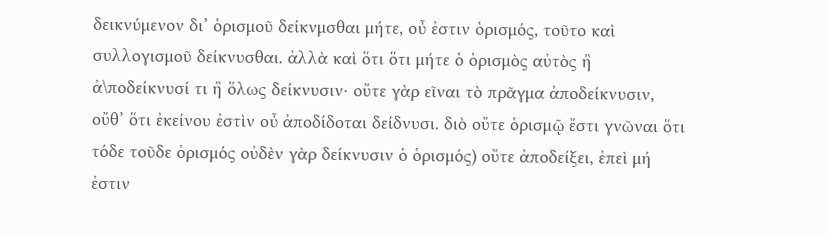δεικνύμενον δι’ ὁρισμοῦ δείκνμσθαι μήτε, οὖ ἐστιν ὁρισμός, τοῦτο καὶ συλλογισμοῦ δείκνυσθαι. ἀλλὰ καὶ ὅτι ὅτι μήτε ὁ ὁρισμὸς αὐτὸς ἢ ἀ\ποδείκνυσί τι ἢ ὅλως δείκνυσιν· οὔτε γὰρ εῖναι τὸ πρᾶγμα ἀποδείκνυσιν, οὔθ’ ὅτι ἐκείνου ἐστὶν οὖ ἀποδίδοται δείδνυσι. διὸ οὔτε ὁρισμῷ ἔστι γνῶναι ὅτι τόδε τοῦδε ὀρισμός οὐδὲν γὰρ δείκνυσιν ὁ ὁρισμός) οὔτε ἀποδείξει, ἐπεὶ μή ἐστιν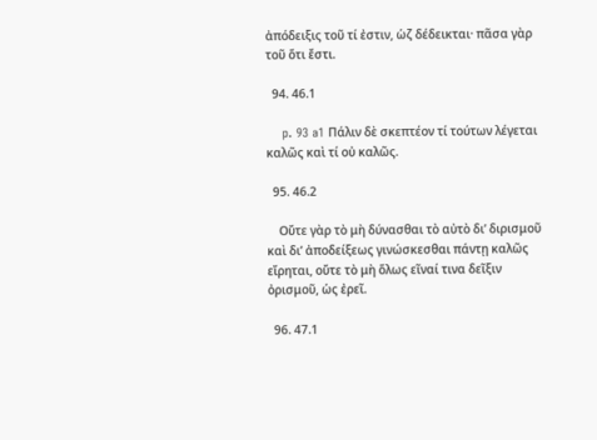ἀπόδειξις τοῦ τί ἐστιν, ὡζ δέδεικται· πᾶσα γὰρ τοῦ ὅτι ἔστι.

  94. 46.1

    p. 93 a1 Πάλιν δὲ σκεπτέον τί τούτων λέγεται καλῶς καὶ τί οὐ καλῶς.

  95. 46.2

    Οὔτε γὰρ τὸ μὴ δύνασθαι τὸ αὐτὸ δι’ διρισμοῦ καὶ δι’ ἀποδείξεως γινώσκεσθαι πάντῃ καλῶς εἴρηται, οὔτε τὸ μὴ ὅλως εῖναί τινα δεῖξιν ὀρισμοῦ, ὡς ἐρεῖ.

  96. 47.1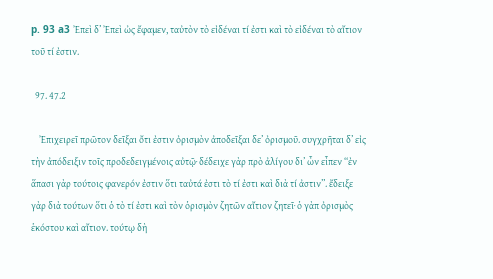p. 93 a3 Ἐπεὶ δ’ Ἐπεὶ ὠς ἔφαμεν, ταὐτὸν τὸ εἰδέναι τί ἐστι καὶ τὸ εἰδέναι τὸ αἴτιον τοῦ τί ἐστιν.

  97. 47.2

    Ἐπιχειρεῖ πρῶτον δεῖξαι ὄτι ἐστιν ὀρισμὸν ἀποδεῖξαι δε’ ὀρισμοῦ. συγχρῆται δ’ εἰς τὴν ἀπόδειξιν τοῖς προδεδειγμένοις αὐτῷ· δέδειχε γὰρ πρὸ ἀλίγου δι’ ὦν εἶπεν “ἐν ἅπασι γὰρ τούτοις φανερόν ἐστιν ὅτι ταὐτά ἐστι τὸ τί ἐστι καὶ διὰ τί ἀστιν”. ἔδειξε γὰρ διὰ τούτων ὅτι ὁ τὸ τί ἐστι καὶ τὸν ὁρισμὸν ζητῶν αἴτιον ζητεῖ· ὁ γὰπ ὀρισμὸς ἑκόστου καὶ αἴτιον. τούτῳ δὴ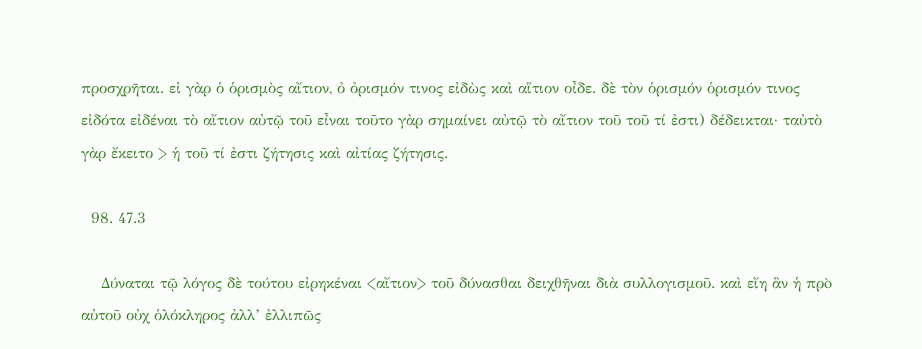προσχρῆται. εἰ γὰρ ὁ ὁρισμὸς αἴτιον, ὀ ὀρισμόν τινος εἰδὼς καὶ αἵτιον οἶδε. δὲ τὸν ὁρισμόν ὁρισμόν τινος εἰδότα εἰδέναι τὸ αἴτιον αὐτῷ τοῦ εἶναι τοῦτο γὰρ σημαίνει αὐτῷ τὸ αἴτιον τοῦ τοῦ τί ἐστι) δέδεικται· ταὐτὸ γὰρ ἔκειτο > ἡ τοῦ τί ἐστι ζήτησις καὶ αἰτίας ζήτησις.

  98. 47.3

    Δύναται τῷ λόγος δὲ τούτου εἰρηκέναι <αἴτιον> τοῦ δύνασθαι δειχθῆναι διὰ συλλογισμοῦ. καὶ εἴη ἂν ἡ πρò αὐτοῦ οὐχ ὁλόκληρος ἀλλ’ ἐλλιπῶς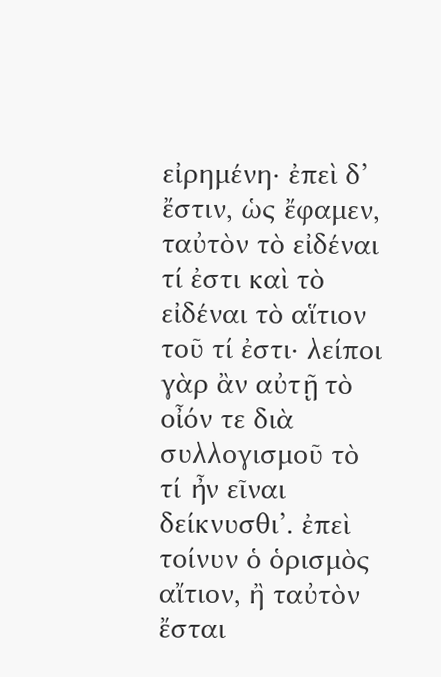εἰρημένη· ἐπεὶ δ’ ἔστιν, ὡς ἔφαμεν, ταὐτὸν τὸ εἰδέναι τί ἐστι καὶ τὸ εἰδέναι τὸ αἵτιον τοῦ τί ἐστι· λείποι γὰρ ἂν αὐτῇ τὸ οἶόν τε διὰ συλλογισμοῦ τὸ τί ἦν εῖναι δείκνυσθι’. ἐπεὶ τοίνυν ὁ ὁρισμὸς αἴτιον, ἢ ταὐτὸν ἔσται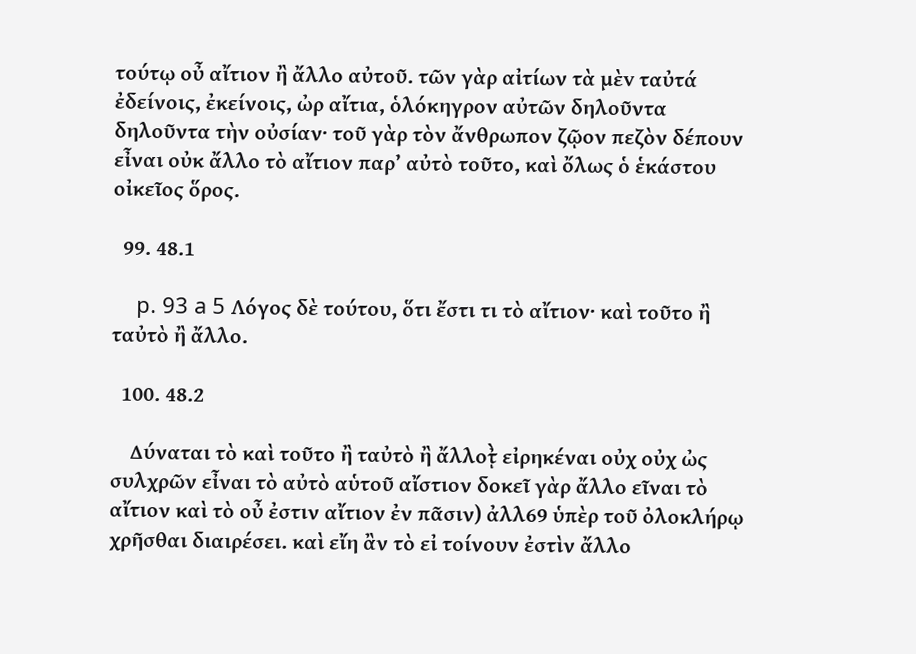τούτῳ οὖ αἴτιον ἢ ἄλλο αὐτοῦ. τῶν γὰρ αἰτίων τὰ μὲv ταὐτά ἐδείνοις, ἐκείνοις, ὠρ αἴτια, ὁλόκηγρον αὐτῶν δηλοῦντα δηλοῦντα τὴν οὐσίαν· τοῦ γὰρ τὸν ἄνθρωπον ζῷον πεζὸν δέπουν εἶναι οὐκ ἄλλο τὸ αἴτιον παρ’ αὐτὸ τοῦτο, καὶ ὄλως ὁ ἑκάστου οἰκεῖος ὅρος.

  99. 48.1

    p. 93 a 5 Λόγος δὲ τούτου, ὅτι ἔστι τι τὸ αἴτιον· καὶ τοῦτο ἢ ταὐτὸ ἢ ἄλλο.

  100. 48.2

    Δύναται τὸ καὶ τοῦτο ἢ ταὐτὸ ἢ ἄλλοτ̓̀ͅ εἰρηκέναι οὐχ οὐχ ὠς συλχρῶν εἶναι τὸ αὐτὸ αὑτοῦ αἴστιον δοκεῖ γὰρ ἄλλο εῖναι τὸ αἴτιον καὶ τὸ οὖ ἐστιν αἴτιον ἐν πᾶσιν) ἀλλ69 ὑπὲρ τοῦ ὀλοκλήρῳ χρῆσθαι διαιρέσει. καὶ εἴη ἂν τὸ εἰ τοίνουν ἐστὶν ἄλλο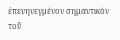ἐπενηνεγμένον σημαντικὸν τοῦ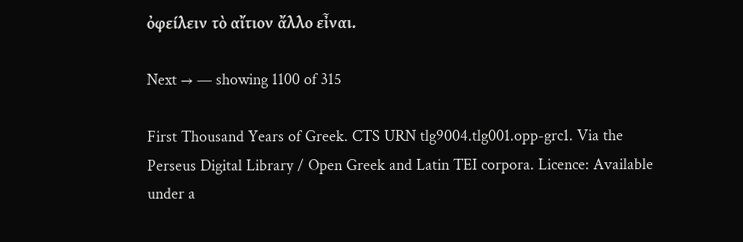ὀφείλειν τὸ αἴτιον ἄλλο εἶναι.

Next → — showing 1100 of 315

First Thousand Years of Greek. CTS URN tlg9004.tlg001.opp-grc1. Via the Perseus Digital Library / Open Greek and Latin TEI corpora. Licence: Available under a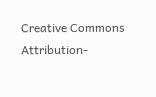Creative Commons Attribution-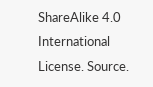ShareAlike 4.0 International License. Source.